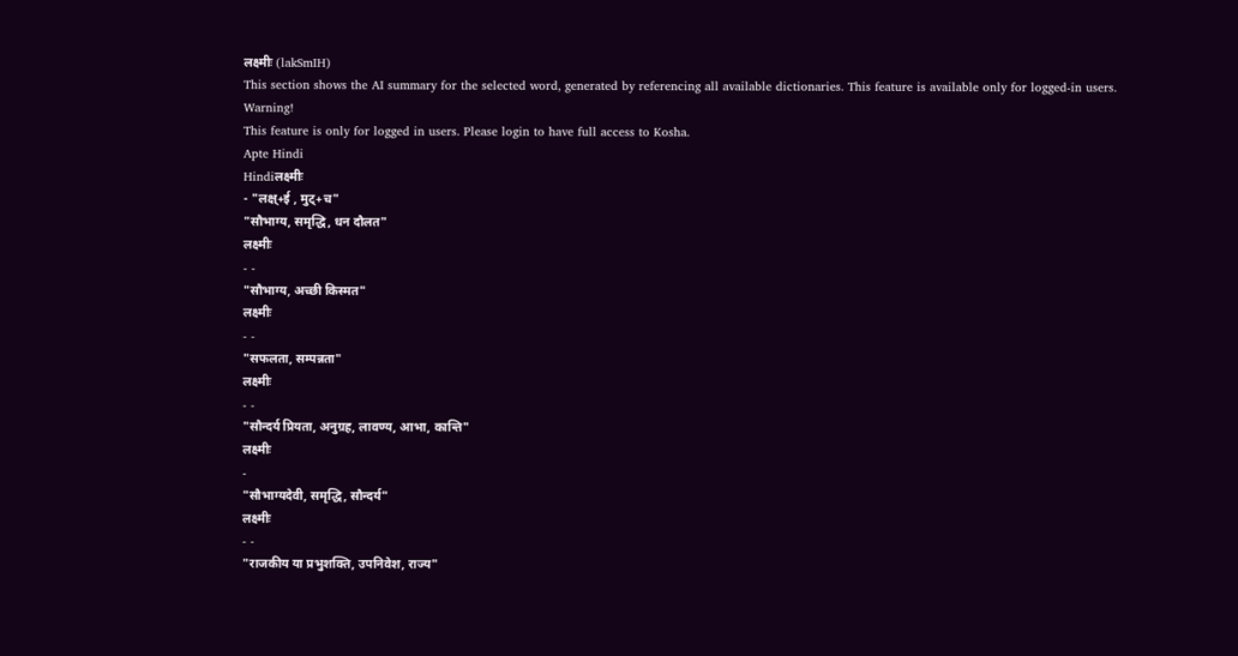लक्ष्मीः (lakSmIH)
This section shows the AI summary for the selected word, generated by referencing all available dictionaries. This feature is available only for logged-in users.
Warning!
This feature is only for logged in users. Please login to have full access to Kosha.
Apte Hindi
Hindiलक्ष्मीः
- "लक्ष्+ई , मुट्+च"
"सौभाग्य, समृद्धि, धन दौलत"
लक्ष्मीः
- -
"सौभाग्य, अच्छी किस्मत"
लक्ष्मीः
- -
"सफलता, सम्पन्नता"
लक्ष्मीः
- -
"सौन्दर्य प्रियता, अनुग्रह, लावण्य, आभा, कान्ति"
लक्ष्मीः
-
"सौभाग्यदेवी, समृद्धि, सौन्दर्य"
लक्ष्मीः
- -
"राजकीय या प्रभुशक्ति, उपनिवेश, राज्य"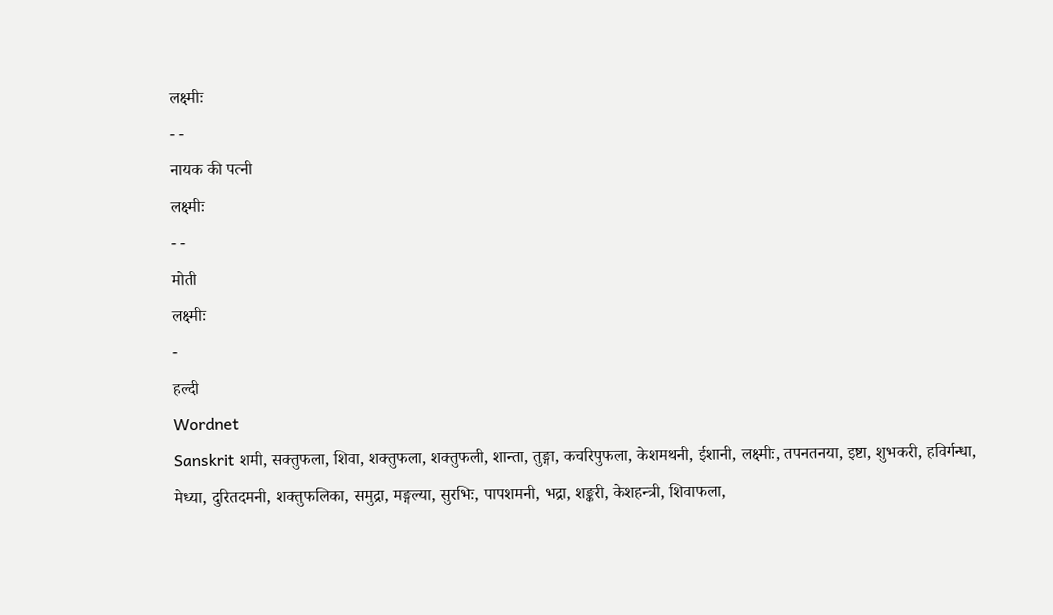लक्ष्मीः
- -
नायक की पत्नी
लक्ष्मीः
- -
मोती
लक्ष्मीः
-
हल्दी
Wordnet
Sanskrit शमी, सक्तुफला, शिवा, शक्तुफला, शक्तुफली, शान्ता, तुङ्गा, कचरिपुफला, केशमथनी, ईशानी, लक्ष्मीः, तपनतनया, इष्टा, शुभकरी, हविर्गन्धा, मेध्या, दुरितदमनी, शक्तुफलिका, समुद्रा, मङ्गल्या, सुरभिः, पापशमनी, भद्रा, शङ्करी, केशहन्त्री, शिवाफला,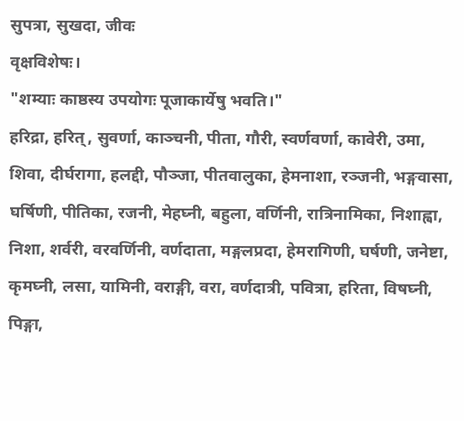सुपत्रा, सुखदा, जीवः
वृक्षविशेषः।
"शम्याः काष्ठस्य उपयोगः पूजाकार्येषु भवति।"
हरिद्रा, हरित्, सुवर्णा, काञ्चनी, पीता, गौरी, स्वर्णवर्णा, कावेरी, उमा, शिवा, दीर्घरागा, हलद्दी, पौञ्जा, पीतवालुका, हेमनाशा, रञ्जनी, भङ्गवासा, घर्षिणी, पीतिका, रजनी, मेहघ्नी, बहुला, वर्णिनी, रात्रिनामिका, निशाह्वा, निशा, शर्वरी, वरवर्णिनी, वर्णदाता, मङ्गलप्रदा, हेमरागिणी, घर्षणी, जनेष्टा, कृमघ्नी, लसा, यामिनी, वराङ्गी, वरा, वर्णदात्री, पवित्रा, हरिता, विषघ्नी, पिङ्गा,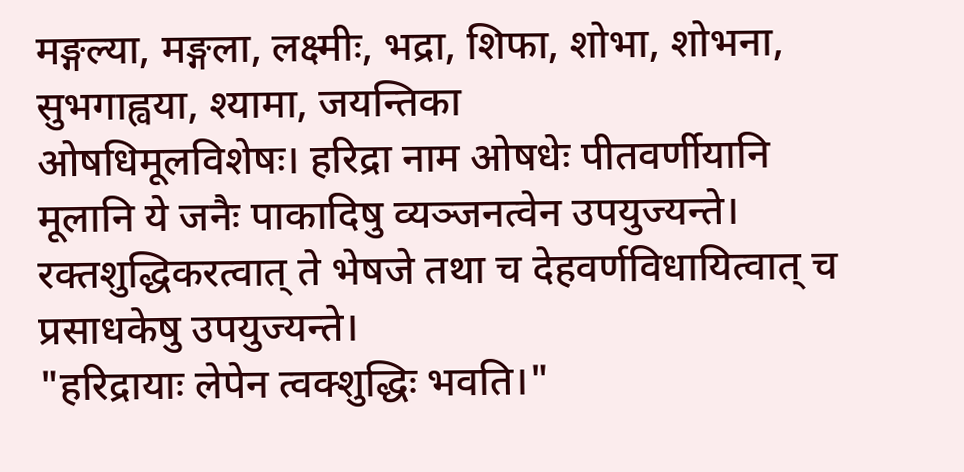मङ्गल्या, मङ्गला, लक्ष्मीः, भद्रा, शिफा, शोभा, शोभना, सुभगाह्वया, श्यामा, जयन्तिका
ओषधिमूलविशेषः। हरिद्रा नाम ओषधेः पीतवर्णीयानि मूलानि ये जनैः पाकादिषु व्यञ्जनत्वेन उपयुज्यन्ते। रक्तशुद्धिकरत्वात् ते भेषजे तथा च देहवर्णविधायित्वात् च प्रसाधकेषु उपयुज्यन्ते।
"हरिद्रायाः लेपेन त्वक्शुद्धिः भवति।"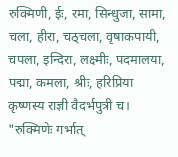रुक्मिणी, ईः, रमा, सिन्धुजा, सामा, चला, हीरा, चठ्चला, वृषाकपायी, चपला, इन्दिरा, लक्ष्मीः, पदमालया, पद्मा, कमला, श्रीः, हरिप्रिया
कृष्णस्य राज्ञी वैदर्भपुत्री च।
"रुक्मिणेः गर्भात्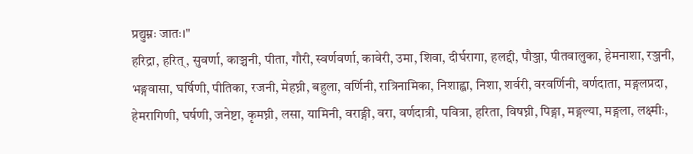प्रद्युम्नः जातः।"
हरिद्रा, हरित्, सुवर्णा, काञ्चनी, पीता, गौरी, स्वर्णवर्णा, कावेरी, उमा, शिवा, दीर्घरागा, हलद्दी, पौञ्जा, पीतवालुका, हेमनाशा, रञ्जनी, भङ्गवासा, घर्षिणी, पीतिका, रजनी, मेहघ्नी, बहुला, वर्णिनी, रात्रिनामिका, निशाह्वा, निशा, शर्वरी, वरवर्णिनी, वर्णदाता, मङ्गलप्रदा, हेमरागिणी, घर्षणी, जनेष्टा, कृमघ्नी, लसा, यामिनी, वराङ्गी, वरा, वर्णदात्री, पवित्रा, हरिता, विषघ्नी, पिङ्गा, मङ्गल्या, मङ्गला, लक्ष्मीः,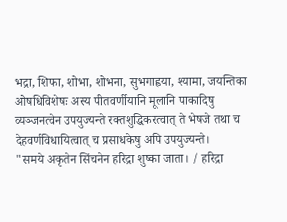भद्रा, शिफा, शोभा, शोभना, सुभगाह्वया, श्यामा, जयन्तिका
ओषधिविशेषः अस्य पीतवर्णीयानि मूलानि पाकादिषु व्यञ्जनत्वेन उपयुज्यन्ते रक्तशुद्धिकरत्वात् ते भेषजे तथा च देहवर्णविधायित्वात् च प्रसाधकेषु अपि उपयुज्यन्ते।
"समये अकृतेन सिंचनेन हरिद्रा शुष्का जाता। / हरिद्रा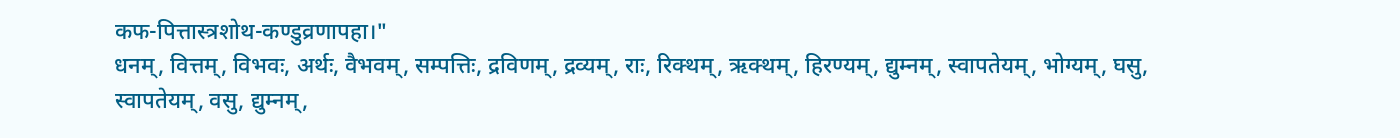कफ-पित्तास्त्रशोथ-कण्डुव्रणापहा।"
धनम्, वित्तम्, विभवः, अर्थः, वैभवम्, सम्पत्तिः, द्रविणम्, द्रव्यम्, राः, रिक्थम्, ऋक्थम्, हिरण्यम्, द्युम्नम्, स्वापतेयम्, भोग्यम्, घसु, स्वापतेयम्, वसु, द्युम्नम्,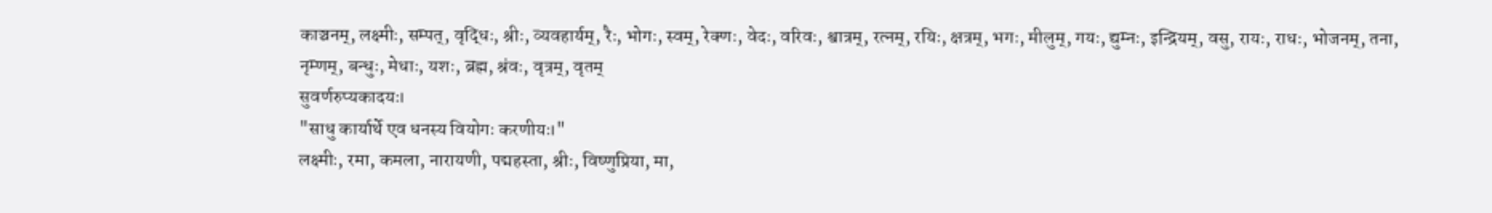काञ्चनम्, लक्ष्मीः, सम्पत्, वृद्धिः, श्रीः, व्यवहार्यम्, रैः, भोगः, स्वम्, रेक्णः, वेदः, वरिवः, श्वात्रम्, रत्नम्, रयिः, क्षत्रम्, भगः, मीलुम्, गयः, द्युम्नः, इन्द्रियम्, वसु, रायः, राधः, भोजनम्, तना, नृम्णम्, बन्धुः, मेधाः, यशः, ब्रह्म, श्रंवः, वृत्रम्, वृतम्
सुवर्णरुप्यकादयः।
"साधु कार्यार्थे एव धनस्य वियोगः करणीयः।"
लक्ष्मीः, रमा, कमला, नारायणी, पद्महस्ता, श्रीः, विष्णुप्रिया, मा,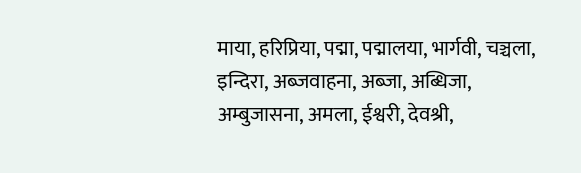माया, हरिप्रिया, पद्मा, पद्मालया, भार्गवी, चञ्चला, इन्दिरा, अब्जवाहना, अब्जा, अब्धिजा, अम्बुजासना, अमला, ईश्वरी, देवश्री,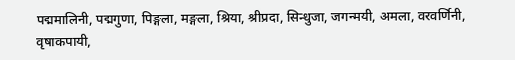पद्ममालिनी, पद्मगुणा, पिङ्गला, मङ्गला, श्रिया, श्रीप्रदा, सिन्धुजा, जगन्मयी, अमला, वरवर्णिनी, वृषाकपायी,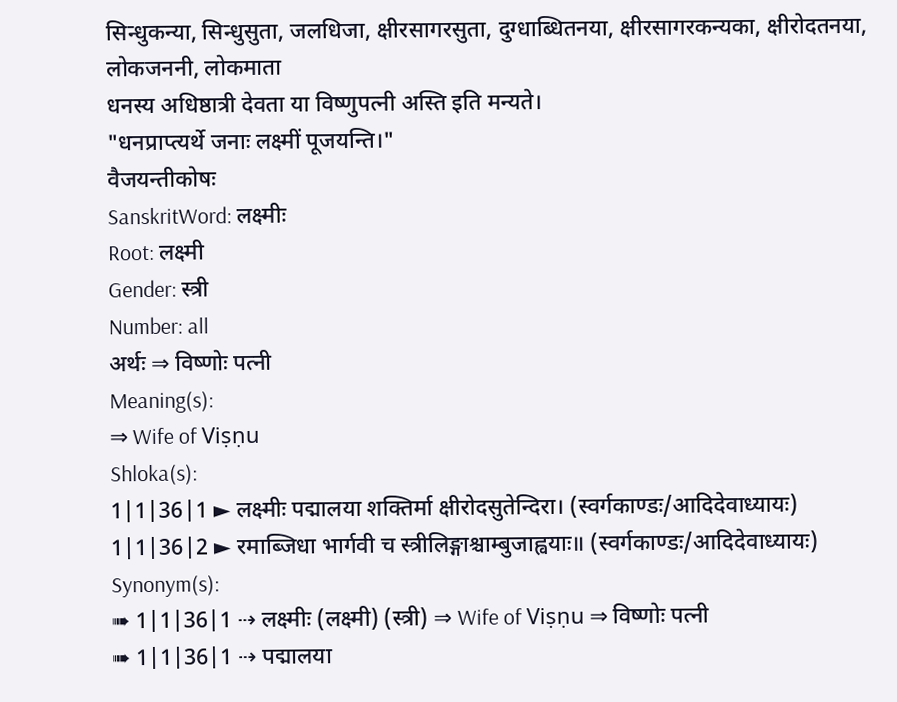सिन्धुकन्या, सिन्धुसुता, जलधिजा, क्षीरसागरसुता, दुग्धाब्धितनया, क्षीरसागरकन्यका, क्षीरोदतनया, लोकजननी, लोकमाता
धनस्य अधिष्ठात्री देवता या विष्णुपत्नी अस्ति इति मन्यते।
"धनप्राप्त्यर्थे जनाः लक्ष्मीं पूजयन्ति।"
वैजयन्तीकोषः
SanskritWord: लक्ष्मीः
Root: लक्ष्मी
Gender: स्त्री
Number: all
अर्थः ⇒ विष्णोः पत्नी
Meaning(s):
⇒ Wife of Viṣṇu
Shloka(s):
1|1|36|1 ► लक्ष्मीः पद्मालया शक्तिर्मा क्षीरोदसुतेन्दिरा। (स्वर्गकाण्डः/आदिदेवाध्यायः)
1|1|36|2 ► रमाब्जिधा भार्गवी च स्त्रीलिङ्गाश्चाम्बुजाह्वयाः॥ (स्वर्गकाण्डः/आदिदेवाध्यायः)
Synonym(s):
➠ 1|1|36|1 ⇢ लक्ष्मीः (लक्ष्मी) (स्त्री) ⇒ Wife of Viṣṇu ⇒ विष्णोः पत्नी
➠ 1|1|36|1 ⇢ पद्मालया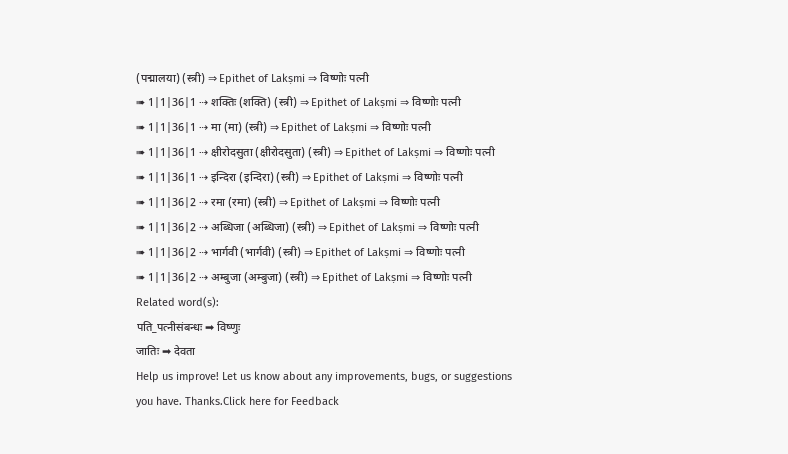(पद्मालया) (स्त्री) ⇒ Epithet of Lakṣmi ⇒ विष्णोः पत्नी
➠ 1|1|36|1 ⇢ शक्तिः (शक्ति) (स्त्री) ⇒ Epithet of Lakṣmi ⇒ विष्णोः पत्नी
➠ 1|1|36|1 ⇢ मा (मा) (स्त्री) ⇒ Epithet of Lakṣmi ⇒ विष्णोः पत्नी
➠ 1|1|36|1 ⇢ क्षीरोदसुता (क्षीरोदसुता) (स्त्री) ⇒ Epithet of Lakṣmi ⇒ विष्णोः पत्नी
➠ 1|1|36|1 ⇢ इन्दिरा (इन्दिरा) (स्त्री) ⇒ Epithet of Lakṣmi ⇒ विष्णोः पत्नी
➠ 1|1|36|2 ⇢ रमा (रमा) (स्त्री) ⇒ Epithet of Lakṣmi ⇒ विष्णोः पत्नी
➠ 1|1|36|2 ⇢ अब्धिजा (अब्धिजा) (स्त्री) ⇒ Epithet of Lakṣmi ⇒ विष्णोः पत्नी
➠ 1|1|36|2 ⇢ भार्गवी (भार्गवी) (स्त्री) ⇒ Epithet of Lakṣmi ⇒ विष्णोः पत्नी
➠ 1|1|36|2 ⇢ अम्बुजा (अम्बुजा) (स्त्री) ⇒ Epithet of Lakṣmi ⇒ विष्णोः पत्नी
Related word(s):
पति_पत्नीसंबन्धः ➡ विष्णुः
जातिः ➡ देवता
Help us improve! Let us know about any improvements, bugs, or suggestions you have. Thanks.Click here for Feedback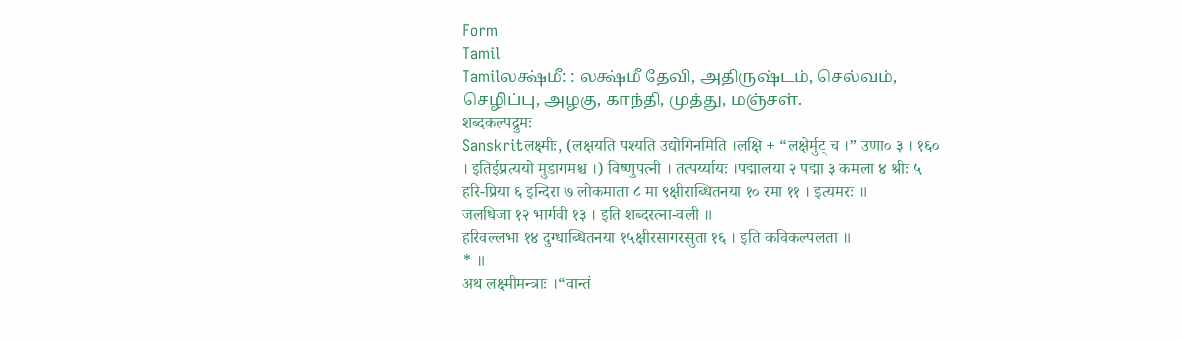Form
Tamil
Tamilலக்ஷ்மீ: : லக்ஷ்மீ தேவி, அதிருஷ்டம், செல்வம், செழிப்பு, அழகு, காந்தி, முத்து, மஞ்சள்.
शब्दकल्पद्रुमः
Sanskritलक्ष्मीः, (लक्षयति पश्यति उद्योगिनमिति ।लक्षि + “लक्षेर्मुट् च ।” उणा० ३ । १६० । इतिईप्रत्ययो मुडागमश्च ।) विष्णुपत्नी । तत्पर्य्यायः ।पद्मालया २ पद्मा ३ कमला ४ श्रीः ५ हरि-प्रिया ६ इन्दिरा ७ लोकमाता ८ मा ९क्षीराब्धितनया १० रमा ११ । इत्यमरः ॥
जलधिजा १२ भार्गवी १३ । इति शब्दरत्ना-वली ॥
हरिवल्लभा १४ दुग्धाब्धितनया १५क्षीरसागरसुता १६ । इति कविकल्पलता ॥
* ॥
अथ लक्ष्मीमन्त्राः ।“वान्तं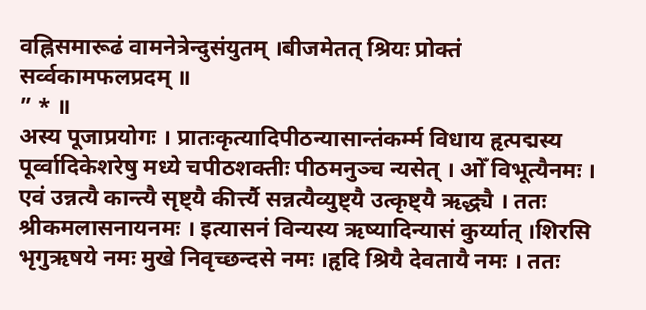वह्निसमारूढं वामनेत्रेन्दुसंयुतम् ।बीजमेतत् श्रियः प्रोक्तं सर्व्वकामफलप्रदम् ॥
” * ॥
अस्य पूजाप्रयोगः । प्रातःकृत्यादिपीठन्यासान्तंकर्म्म विधाय हृत्पद्मस्य पूर्व्वादिकेशरेषु मध्ये चपीठशक्तीः पीठमनुञ्च न्यसेत् । ओँ विभूत्यैनमः । एवं उन्नत्यै कान्त्यै सृष्ट्यै कीर्त्त्यै सन्नत्यैव्युष्ट्यै उत्कृष्ट्यै ऋद्ध्यै । ततः श्रीकमलासनायनमः । इत्यासनं विन्यस्य ऋष्यादिन्यासं कुर्य्यात् ।शिरसि भृगुऋषये नमः मुखे निवृच्छन्दसे नमः ।हृदि श्रियै देवतायै नमः । ततः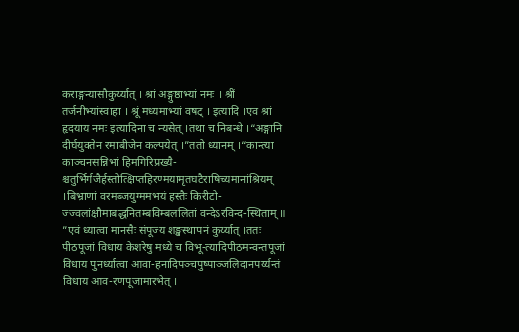कराङ्गन्यासौकुर्य्यात् । श्रां अङ्गुष्ठाभ्यां नमः । श्रीं तर्जनीभ्यांस्वाहा । श्रूं मध्यमाभ्यां वषट् । इत्यादि ।एव श्रां हृदयाय नमः इत्यादिना च न्यसेत् ।तथा च निबन्धे ।“अङ्गानि दीर्घयुक्तेन रमाबीजेन कल्पयेत् ।”ततो ध्यानम् ।“कान्त्या काञ्चनसन्निभां हिमगिरिप्रख्यै-श्चतुर्भिर्गजैर्हस्तोत्क्षिप्तहिरण्मयामृतघटैराषिच्यमानांश्रियम् ।बिभ्राणां वरमब्जयुग्ममभयं हस्तैः किरीटो-ज्ज्वलांक्षौमाबद्धनितम्बविम्बललितां वन्देऽरविन्द-स्थिताम् ॥
”एवं ध्यात्वा मानसैः संपूज्य शङ्खस्थापनं कुर्य्यात् ।ततः पीठपूजां विधाय केशरेषु मध्ये च विभू-त्यादिपीठमन्वन्तपूजां विधाय पुनर्ध्यात्वा आवा-हनादिपञ्चपुष्पाञ्जलिदानपर्य्यन्तं विधाय आव-रणपूजामारभेत् ।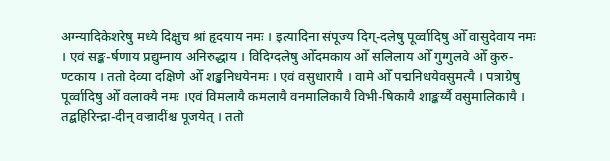अग्न्यादिकेशरेषु मध्ये दिक्षुच श्रां हृदयाय नमः । इत्यादिना संपूज्य दिग्-दलेषु पूर्व्वादिषु ओँ वासुदेवाय नमः । एवं सङ्क-र्षणाय प्रद्युम्नाय अनिरुद्धाय । विदिग्दलेषु ओँदमकाय ओँ सलिलाय ओँ गुग्गुलवे ओँ कुरु-ण्टकाय । ततो देव्या दक्षिणे ओँ शङ्खनिधयेनमः । एवं वसुधारायै । वामे ओँ पद्मनिधयेवसुमत्यै । पत्राग्रेषु पूर्व्वादिषु ओँ वलाक्यै नमः ।एवं विमलायै कमलायै वनमालिकायै विभी-षिकायै शाङ्कर्य्यै वसुमालिकायै । तद्बहिरिन्द्रा-दीन् वज्रादींश्च पूजयेत् । ततो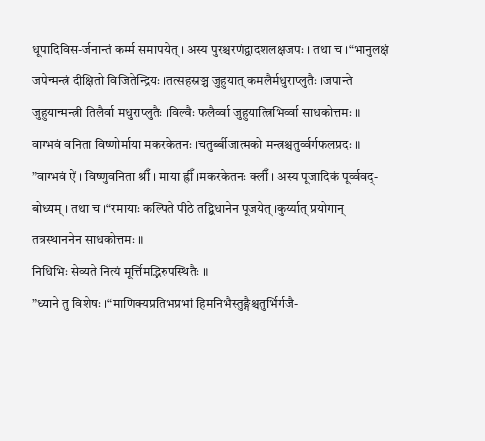धूपादिविस-र्जनान्तं कर्म्म समापयेत् । अस्य पुरश्चरणंद्वादशलक्षजपः । तथा च ।“भानुलक्षं जपेन्मन्त्रं दीक्षितो विजितेन्द्रियः ।तत्सहस्रञ्च जुहुयात् कमलैर्मधुराप्लुतैः ।जपान्ते जुहुयान्मन्त्री तिलैर्वा मधुराप्लुतैः ।विल्वैः फलैर्व्वा जुहुयात्त्रिभिर्व्वा साधकोत्तमः ॥
वाग्भवं वनिता विष्णोर्माया मकरकेतनः ।चतुर्ब्बीजात्मको मन्त्रश्चतुर्व्वर्गफलप्रदः ॥
”वाग्भवं ऐं । विष्णुवनिता श्रीँ । माया ह्रीँ ।मकरकेतनः क्लीँ । अस्य पूजादिकं पूर्व्ववद्-बोध्यम् । तथा च ।“रमायाः कल्पिते पीठे तद्बिधानेन पूजयेत् ।कुर्य्यात् प्रयोगान् तत्रस्थाननेन साधकोत्तमः ॥
निधिभिः सेव्यते नित्यं मूर्त्तिमद्भिरुपस्थितैः ॥
”ध्याने तु विशेषः ।“माणिक्यप्रतिभप्रभां हिमनिभैस्तुङ्गैश्चतुर्भिर्गजै-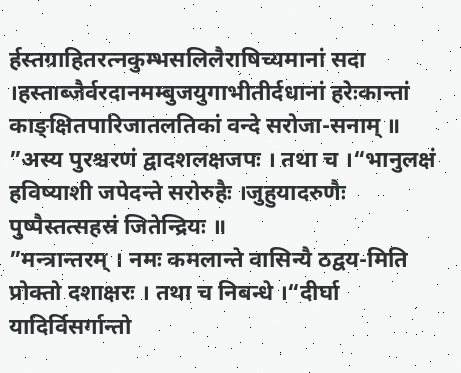र्हस्तग्राहितरत्नकुम्भसलिलैराषिच्यमानां सदा ।हस्ताब्जैर्वरदानमम्बुजयुगाभीतीर्दधानां हरेःकान्तां काङ्क्षितपारिजातलतिकां वन्दे सरोजा-सनाम् ॥
”अस्य पुरश्चरणं द्वादशलक्षजपः । तथा च ।“भानुलक्षं हविष्याशी जपेदन्ते सरोरुहैः ।जुहुयादरुणैः पुष्पैस्तत्सहस्रं जितेन्द्रियः ॥
”मन्त्रान्तरम् । नमः कमलान्ते वासिन्यै ठद्वय-मिति प्रोक्तो दशाक्षरः । तथा च निबन्धे ।“दीर्घा यादिर्विसर्गान्तो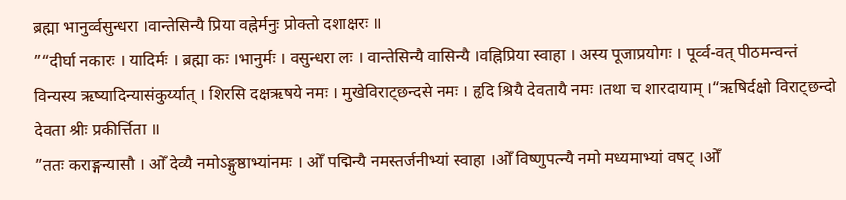ब्रह्मा भानुर्व्वसुन्धरा ।वान्तेसिन्यै प्रिया वह्नेर्मनुः प्रोक्तो दशाक्षरः ॥
”“दीर्घा नकारः । यादिर्मः । ब्रह्मा कः ।भानुर्मः । वसुन्धरा लः । वान्तेसिन्यै वासिन्यै ।वह्निप्रिया स्वाहा । अस्य पूजाप्रयोगः । पूर्व्व-वत् पीठमन्वन्तं विन्यस्य ऋष्यादिन्यासंकुर्य्यात् । शिरसि दक्षऋषये नमः । मुखेविराट्छन्दसे नमः । हृदि श्रियै देवतायै नमः ।तथा च शारदायाम् ।“ऋषिर्दक्षो विराट्छन्दो देवता श्रीः प्रकीर्त्तिता ॥
”ततः कराङ्गन्यासौ । ओँ देव्यै नमोऽङ्गुष्ठाभ्यांनमः । ओँ पद्मिन्यै नमस्तर्जनीभ्यां स्वाहा ।ओँ विष्णुपत्न्यै नमो मध्यमाभ्यां वषट् ।ओँ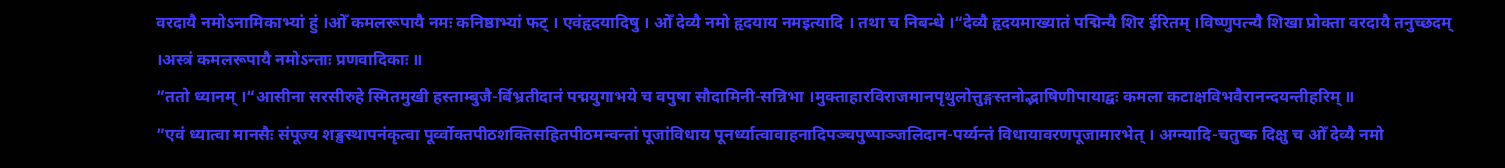वरदायै नमोऽनामिकाभ्यां हुं ।ओँ कमलरूपायै नमः कनिष्ठाभ्यां फट् । एवंहृदयादिषु । ओँ देव्यै नमो हृदयाय नमइत्यादि । तथा च निबन्धे ।“देव्यै हृदयमाख्यातं पद्मिन्यै शिर ईरितम् ।विष्णुपत्न्यै शिखा प्रोक्ता वरदायै तनुच्छदम् ।अस्त्रं कमलरूपायै नमोऽन्ताः प्रणवादिकाः ॥
”ततो ध्यानम् ।“आसीना सरसीरुहे स्मितमुखी हस्ताम्बुजै-र्बिभ्रतीदानं पद्मयुगाभये च वपुषा सौदामिनी-सन्निभा ।मुक्ताहारविराजमानपृथुलोत्तुङ्गस्तनोद्भाषिणीपायाद्वः कमला कटाक्षविभवैरानन्दयन्तीहरिम् ॥
”एवं ध्यात्वा मानसैः संपूज्य शङ्खस्थापनंकृत्वा पूर्व्वोक्तपीठशक्तिसहितपीठमन्वन्तां पूजांविधाय पूनर्ध्यात्वावाहनादिपञ्चपुष्पाञ्जलिदान-पर्य्यन्तं विधायावरणपूजामारभेत् । अग्न्यादि-चतुष्क दिक्षु च ओँ देव्यै नमो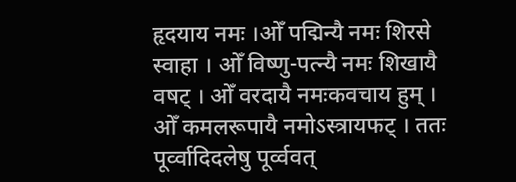हृदयाय नमः ।ओँ पद्मिन्यै नमः शिरसे स्वाहा । ओँ विष्णु-पत्न्यै नमः शिखायै वषट् । ओँ वरदायै नमःकवचाय हुम् । ओँ कमलरूपायै नमोऽस्त्रायफट् । ततः पूर्व्वादिदलेषु पूर्व्ववत्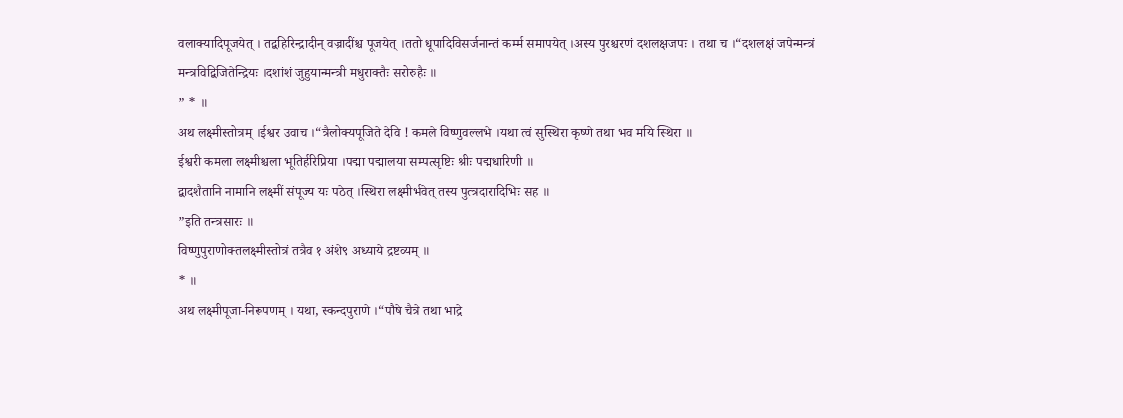वलाक्यादिपूजयेत् । तद्बहिरिन्द्रादीन् वज्रादींश्च पूजयेत् ।ततो धूपादिविसर्जनान्तं कर्म्म समापयेत् ।अस्य पुरश्चरणं दशलक्षजपः । तथा च ।“दशलक्षं जपेन्मन्त्रं मन्त्रविद्बिजितेन्द्रियः ।दशांशं जुहुयान्मन्त्री मधुराक्तैः सरोरुहैः ॥
” * ॥
अथ लक्ष्मीस्तोत्रम् ।ईश्वर उवाच ।“त्रैलोक्यपूजिते देवि ! कमले विष्णुवल्लभे ।यथा त्वं सुस्थिरा कृष्णे तथा भव मयि स्थिरा ॥
ईश्वरी कमला लक्ष्मीश्चला भूतिर्हरिप्रिया ।पद्मा पद्मालया सम्पत्सृष्टिः श्रीः पद्मधारिणी ॥
द्बादशैतानि नामानि लक्ष्मीं संपूज्य यः पठेत् ।स्थिरा लक्ष्मीर्भवेत् तस्य पुत्त्रदारादिभिः सह ॥
”इति तन्त्रसारः ॥
विष्णुपुराणोक्तलक्ष्मीस्तोत्रं तत्रैव १ अंशे९ अध्याये द्रष्टव्यम् ॥
* ॥
अथ लक्ष्मीपूजा-निरूपणम् । यथा, स्कन्दपुराणे ।“पौषे चैत्रे तथा भाद्रे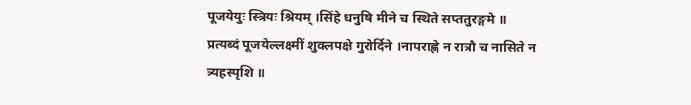पूजयेयुः स्त्रियः श्रियम् ।सिंहे धनुषि मीने च स्थिते सप्ततुरङ्गमे ॥
प्रत्यब्दं पूजयेल्लक्ष्मीं शुक्लपक्षे गुरोर्दिने ।नापराह्णे न रात्रौ च नासिते न त्र्यहस्पृशि ॥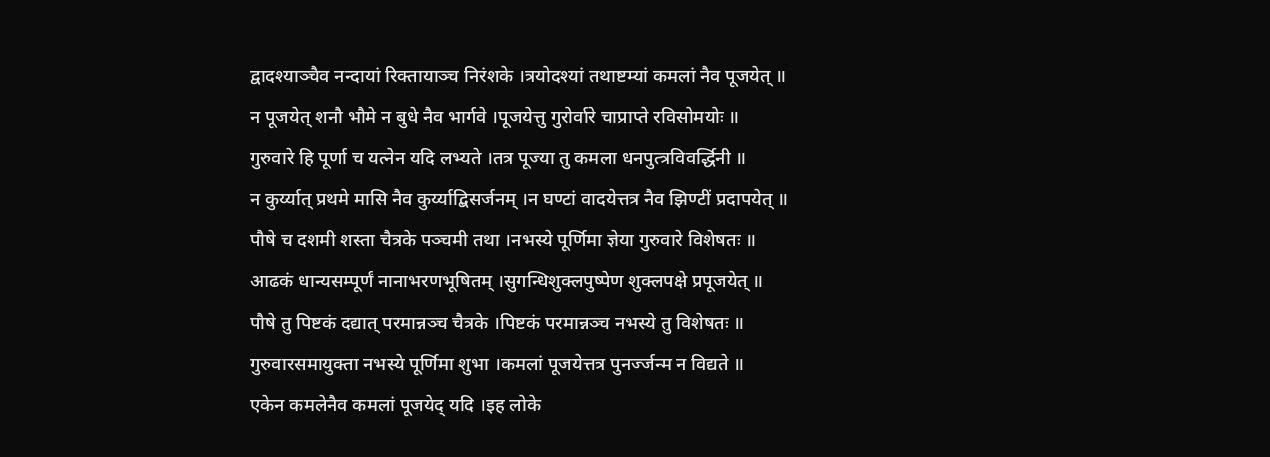द्वादश्याञ्चैव नन्दायां रिक्तायाञ्च निरंशके ।त्रयोदश्यां तथाष्टम्यां कमलां नैव पूजयेत् ॥
न पूजयेत् शनौ भौमे न बुधे नैव भार्गवे ।पूजयेत्तु गुरोर्वारे चाप्राप्ते रविसोमयोः ॥
गुरुवारे हि पूर्णा च यत्नेन यदि लभ्यते ।तत्र पूज्या तु कमला धनपुत्त्रविवर्द्धिनी ॥
न कुर्य्यात् प्रथमे मासि नैव कुर्य्याद्बिसर्जनम् ।न घण्टां वादयेत्तत्र नैव झिण्टीं प्रदापयेत् ॥
पौषे च दशमी शस्ता चैत्रके पञ्चमी तथा ।नभस्ये पूर्णिमा ज्ञेया गुरुवारे विशेषतः ॥
आढकं धान्यसम्पूर्णं नानाभरणभूषितम् ।सुगन्धिशुक्लपुष्पेण शुक्लपक्षे प्रपूजयेत् ॥
पौषे तु पिष्टकं दद्यात् परमान्नञ्च चैत्रके ।पिष्टकं परमान्नञ्च नभस्ये तु विशेषतः ॥
गुरुवारसमायुक्ता नभस्ये पूर्णिमा शुभा ।कमलां पूजयेत्तत्र पुनर्ज्जन्म न विद्यते ॥
एकेन कमलेनैव कमलां पूजयेद् यदि ।इह लोके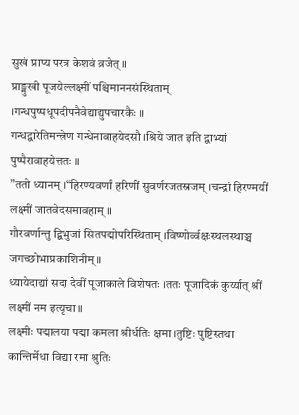सुखं प्राप्य परत्र केशवं व्रजेत् ॥
प्राङ्मुखी पूजयेल्लक्ष्मीं पश्चिमाननसंस्थिताम् ।गन्धपुष्पधूपदीपनैवेद्याद्युपचारकैः ॥
गन्धद्वारेतिमन्त्रेण गन्धेनावाहयेदसौ ।श्रिये जात इति द्वाभ्यां पुष्पैरावाहयेत्ततः ॥
”ततो ध्यानम् ।“हिरण्यवर्णां हरिणीं सुवर्णरजतस्रजम् ।चन्द्रां हिरण्मयीं लक्ष्मीं जातवेदसमावहाम् ॥
गौरवर्णान्तु द्बिभुजां सितपद्मोपरिस्थिताम् ।विष्णोर्व्वक्षःस्थलस्थाञ्च जगच्छोभाप्रकाशिनीम् ॥
ध्यायेदाद्यां सदा देवीं पूजाकाले विशेषतः ।ततः पूजादिकं कुर्य्यात् श्रीं लक्ष्मीं नम इत्यृचा ॥
लक्ष्मीः पद्मालया पद्मा कमला श्रीर्धतिः क्षमा ।तुष्टिः पुष्टिस्तथा कान्तिर्मेधा विद्या रमा श्रुतिः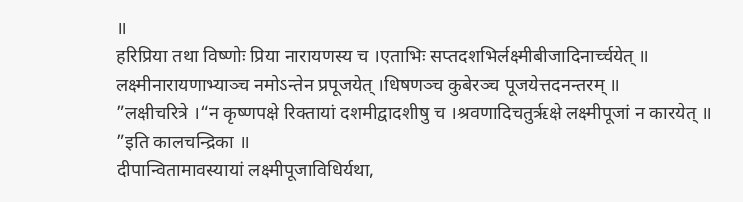॥
हरिप्रिया तथा विष्णोः प्रिया नारायणस्य च ।एताभिः सप्तदशभिर्लक्ष्मीबीजादिनार्च्चयेत् ॥
लक्ष्मीनारायणाभ्याञ्च नमोऽन्तेन प्रपूजयेत् ।धिषणञ्च कुबेरञ्च पूजयेत्तदनन्तरम् ॥
”लक्षीचरित्रे ।“न कृष्णपक्षे रिक्तायां दशमीद्वादशीषु च ।श्रवणादिचतुरृक्षे लक्ष्मीपूजां न कारयेत् ॥
”इति कालचन्द्रिका ॥
दीपान्वितामावस्यायां लक्ष्मीपूजाविधिर्यथा,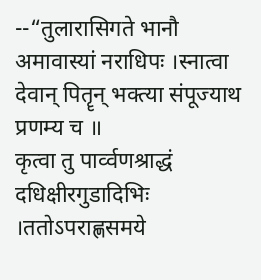--“तुलारासिगते भानौ अमावास्यां नराधिपः ।स्नात्वा देवान् पितॄन् भक्त्या संपूज्याथ प्रणम्य च ॥
कृत्वा तु पार्व्वणश्राद्धं दधिक्षीरगुडादिभिः ।ततोऽपराह्णसमये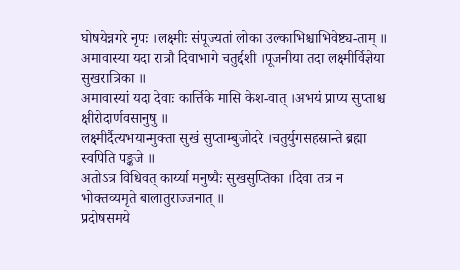घोषयेन्नगरे नृपः ।लक्ष्मीः संपूज्यतां लोका उल्काभिश्चाभिवेष्ट्य-ताम् ॥
अमावास्या यदा रात्रौ दिवाभागे चतुर्द्दशी ।पूजनीया तदा लक्ष्मीर्विज्ञेया सुखरात्रिका ॥
अमावास्यां यदा देवाः कार्त्तिके मासि केश-वात् ।अभयं प्राप्य सुप्ताश्च क्षीरोदार्णवसानुषु ॥
लक्ष्मीर्दैत्यभयान्मुक्ता सुखं सुप्ताम्बुजोदरे ।चतुर्युगसहस्रान्ते ब्रह्मा स्वपिति पङ्कजे ॥
अतोऽत्र विधिवत् कार्य्या मनुष्यैः सुखसुप्तिका ।दिवा तत्र न भोक्तव्यमृते बालातुराज्जनात् ॥
प्रदोषसमये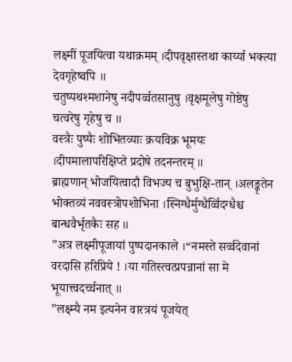लक्ष्मीं पूजयित्वा यथाक्रमम् ।दीपवृक्षास्तथा कार्य्या भक्त्या देवगृहेष्वपि ॥
चतुष्पथश्मशानेषु नदीपर्व्वतसानुषु ।वृक्षमूलेषु गोष्ठेषु चत्वरेषु गृहेषु च ॥
वस्त्रैः पुष्पैः शोभितव्याः क्रयविक्र भूमयः ।दीपमालापरिक्षिप्ते प्रदोषे तदनन्तरम् ॥
ब्राह्मणान् भोजयित्वादौ विभज्य च बुभुक्षि-तान् ।अलङ्कृतेन भोक्तव्यं नववस्त्रोपशोभिना ।स्निग्धैर्मुग्धैर्व्विदग्धैश्च बान्धवैर्भृतकैः सह ॥
”अत्र लक्ष्मीपूजायां पुष्पदानकाले ।“नमस्ते सर्व्वदेवानां वरदासि हरिप्रिये ! ।या गतिस्त्वत्प्रपन्नानां सा मे भूयात्त्वदर्च्चनात् ॥
”लक्ष्म्यै नम इत्यनेन वारत्रयं पूजयेत्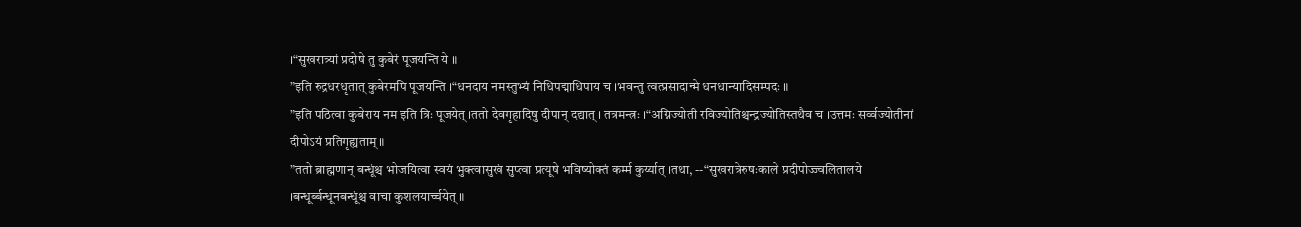।“सुखरात्र्यां प्रदोषे तु कुबेरं पूजयन्ति ये ॥
”इति रुद्रधरधृतात् कुबेरमपि पूजयन्ति ।“धनदाय नमस्तुभ्यं निधिपद्माधिपाय च ।भवन्तु त्वत्प्रसादान्मे धनधान्यादिसम्पदः ॥
”इति पठित्वा कुबेराय नम इति त्रिः पूजयेत् ।ततो देवगृहादिषु दीपान् दद्यात् । तत्रमन्त्रः ।“अग्निज्योती रविज्योतिश्चन्द्रज्योतिस्तथैव च ।उत्तमः सर्व्वज्योतीनां दीपोऽयं प्रतिगृह्यताम् ॥
”ततो ब्राह्मणान् बन्धूंश्च भोजयित्वा स्वयं भुक्त्वासुखं सुप्त्वा प्रत्यूषे भविष्योक्तं कर्म्म कुर्य्यात् ।तथा, --“सुखरात्रेरुषःकाले प्रदीपोज्ज्वलितालये ।बन्धूर्ब्बन्धूनबन्धूंश्च वाचा कुशलयार्च्चयेत् ॥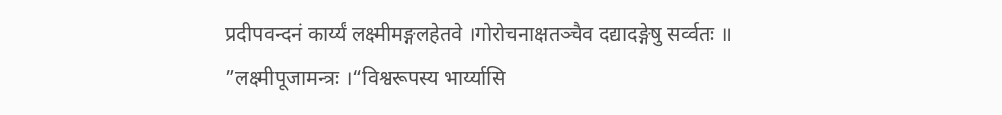प्रदीपवन्दनं कार्य्यं लक्ष्मीमङ्गलहेतवे ।गोरोचनाक्षतञ्चैव दद्यादङ्गेषु सर्व्वतः ॥
”लक्ष्मीपूजामन्त्रः ।“विश्वरूपस्य भार्य्यासि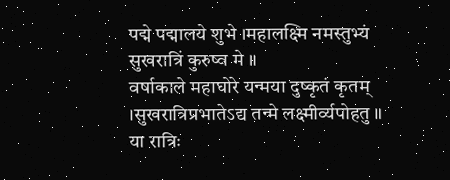पद्मे पद्मालये शुभे ।महालक्ष्मि नमस्तुभ्यं सुखरात्रिं कुरुष्व मे ॥
वर्षाकाले महाघोरे यन्मया दुष्कृतं कृतम् ।सुखरात्रिप्रभातेऽद्य तन्मे लक्ष्मीर्व्यपोहतु ॥
या रात्रिः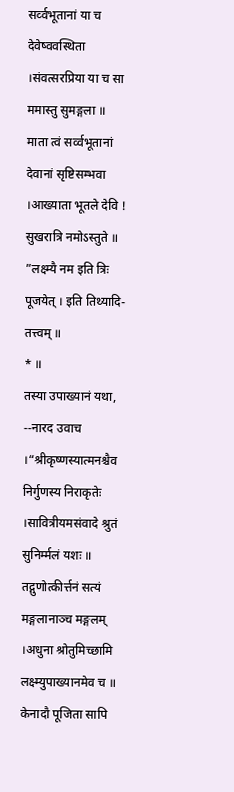सर्व्वभूतानां या च देवेष्ववस्थिता ।संवत्सरप्रिया या च सा ममास्तु सुमङ्गला ॥
माता त्वं सर्व्वभूतानां देवानां सृष्टिसम्भवा ।आख्याता भूतले देवि ! सुखरात्रि नमोऽस्तुते ॥
”लक्ष्म्यै नम इति त्रिः पूजयेत् । इति तिथ्यादि-तत्त्वम् ॥
* ॥
तस्या उपाख्यानं यथा, --नारद उवाच ।“श्रीकृष्णस्यात्मनश्चैव निर्गुणस्य निराकृतेः ।सावित्रीयमसंवादे श्रुतं सुनिर्म्मलं यशः ॥
तद्गुणोत्कीर्त्तनं सत्यं मङ्गलानाञ्च मङ्गलम् ।अधुना श्रोतुमिच्छामि लक्ष्म्युपाख्यानमेव च ॥
केनादौ पूजिता सापि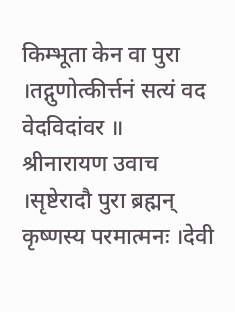किम्भूता केन वा पुरा ।तद्गुणोत्कीर्त्तनं सत्यं वद वेदविदांवर ॥
श्रीनारायण उवाच ।सृष्टेरादौ पुरा ब्रह्मन् कृष्णस्य परमात्मनः ।देवी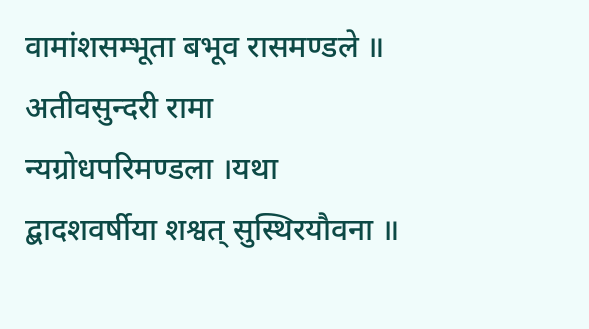वामांशसम्भूता बभूव रासमण्डले ॥
अतीवसुन्दरी रामा न्यग्रोधपरिमण्डला ।यथा द्बादशवर्षीया शश्वत् सुस्थिरयौवना ॥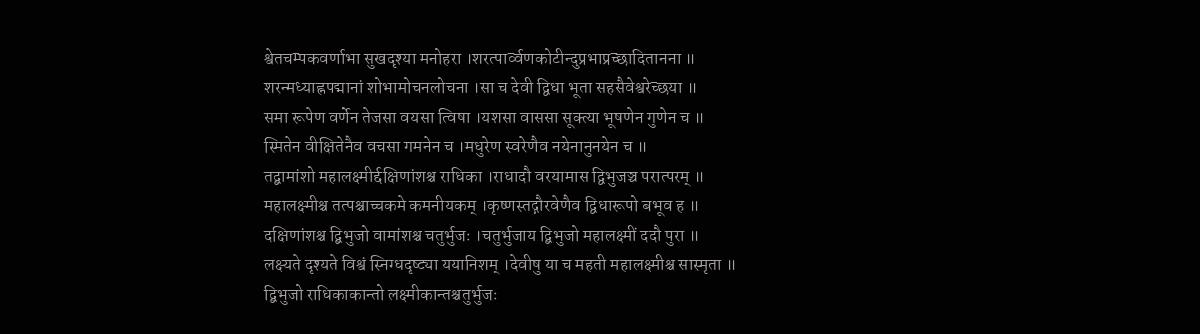श्वेतचम्पकवर्णाभा सुखदृश्या मनोहरा ।शरत्पार्व्वणकोटीन्दुप्रभाप्रच्छादितानना ॥
शरन्मध्याह्नपद्मानां शोभामोचनलोचना ।सा च देवी द्विधा भूता सहसैवेश्वरेच्छया ॥
समा रूपेण वर्णेन तेजसा वयसा त्विषा ।यशसा वाससा सूक्त्या भूषणेन गुणेन च ॥
स्मितेन वीक्षितेनैव वचसा गमनेन च ।मधुरेण स्वरेणैव नयेनानुनयेन च ॥
तद्बामांशो महालक्ष्मीर्द्दक्षिणांशश्च राधिका ।राधादौ वरयामास द्विभुजञ्च परात्परम् ॥
महालक्ष्मीश्च तत्पश्चाच्चकमे कमनीयकम् ।कृष्णस्तद्गौरवेणैव द्विधारूपो बभूव ह ॥
दक्षिणांशश्च द्बिभुजो वामांशश्च चतुर्भुजः ।चतुर्भुजाय द्बिभुजो महालक्ष्मीं ददौ पुरा ॥
लक्ष्यते दृश्यते विश्वं स्निग्धदृष्ट्या ययानिशम् ।देवीषु या च महती महालक्ष्मीश्च सास्मृता ॥
द्बिभुजो राधिकाकान्तो लक्ष्मीकान्तश्चतुर्भुजः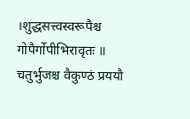।शुद्धसत्त्वस्वरूपैश्च गोपैर्गोपीभिरावृतः ॥
चतुर्भुजश्च वैकुण्ठं प्रययौ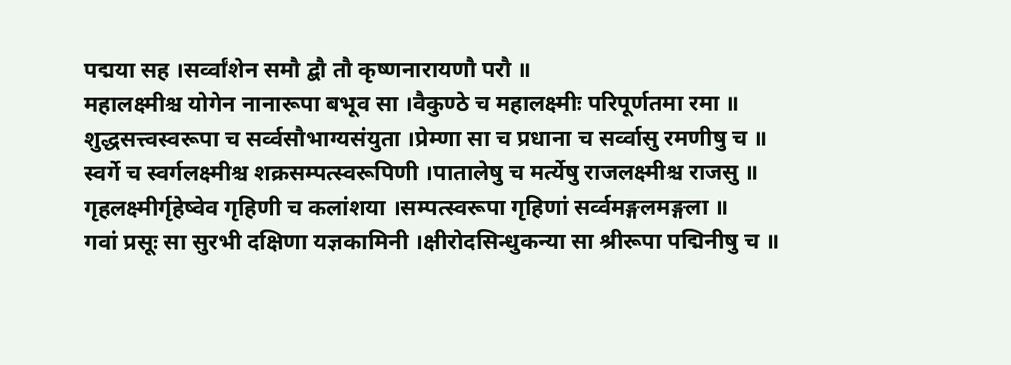पद्मया सह ।सर्व्वांशेन समौ द्बौ तौ कृष्णनारायणौ परौ ॥
महालक्ष्मीश्च योगेन नानारूपा बभूव सा ।वैकुण्ठे च महालक्ष्मीः परिपूर्णतमा रमा ॥
शुद्धसत्त्वस्वरूपा च सर्व्वसौभाग्यसंयुता ।प्रेम्णा सा च प्रधाना च सर्व्वासु रमणीषु च ॥
स्वर्गे च स्वर्गलक्ष्मीश्च शक्रसम्पत्स्वरूपिणी ।पातालेषु च मर्त्येषु राजलक्ष्मीश्च राजसु ॥
गृहलक्ष्मीर्गृहेष्वेव गृहिणी च कलांशया ।सम्पत्स्वरूपा गृहिणां सर्व्वमङ्गलमङ्गला ॥
गवां प्रसूः सा सुरभी दक्षिणा यज्ञकामिनी ।क्षीरोदसिन्धुकन्या सा श्रीरूपा पद्मिनीषु च ॥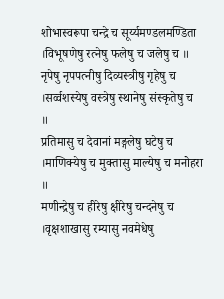शोभास्वरूपा चन्द्रे च सूर्य्यमण्डलमण्डिता ।विभूषणेषु रत्नेषु फलेषु च जलेषु च ॥
नृपेषु नृपपत्नीषु दिव्यस्त्रीषु गृहेषु च ।सर्व्वशस्येषु वस्त्रेषु स्थानेषु संस्कृतेषु च ॥
प्रतिमासु च देवानां मङ्गलेषु घटेषु च ।माणिक्येषु च मुक्तासु माल्येषु च मनोहरा ॥
मणीन्द्रेषु च हीरेषु क्षीरेषु चन्दनेषु च ।वृक्षशाखासु रम्यासु नवमेधेषु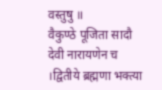वस्तुषु ॥
वैकुण्ठे पूजिता सादौ देवी नारायणेन च ।द्वितीये ब्रह्मणा भक्त्या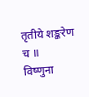तृतीये शङ्करेण च ॥
विष्णुना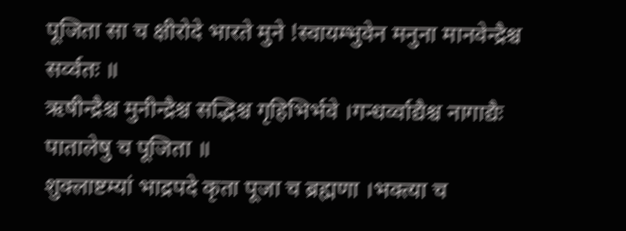पूजिता सा च क्षीरोदे भारते मुने !स्वायम्भुवेन मनुना मानवेन्द्रैश्च सर्व्वतः ॥
ऋषीन्द्रैश्च मुनीन्द्रैश्च सद्भिश्च गृहिभिर्भवे ।गन्धर्व्वाद्यैश्च नागाद्यैः पातालेषु च पूजिता ॥
शुक्लाष्टम्यां भाद्रपदे कृता पूजा च ब्रह्मणा ।भक्त्या च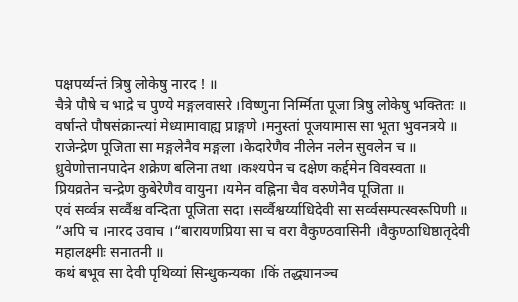पक्षपर्य्यन्तं त्रिषु लोकेषु नारद ! ॥
चैत्रे पौषे च भाद्रे च पुण्ये मङ्गलवासरे ।विष्णुना निर्म्मिता पूजा त्रिषु लोकेषु भक्तितः ॥
वर्षान्ते पौषसंक्रान्त्यां मेध्यामावाह्य प्राङ्गणे ।मनुस्तां पूजयामास सा भूता भुवनत्रये ॥
राजेन्द्रेण पूजिता सा मङ्गलेनैव मङ्गला ।केदारेणैव नीलेन नलेन सुवलेन च ॥
ध्रुवेणोत्तानपादेन शक्रेण बलिना तथा ।कश्यपेन च दक्षेण कर्द्दमेन विवस्वता ॥
प्रियव्रतेन चन्द्रेण कुबेरेणैव वायुना ।यमेन वह्निना चैव वरुणेनैव पूजिता ॥
एवं सर्व्वत्र सर्व्वैश्च वन्दिता पूजिता सदा ।सर्व्वैश्वर्य्याधिदेवी सा सर्व्वसम्पत्स्वरूपिणी ॥
”अपि च ।नारद उवाच ।“बारायणप्रिया सा च वरा वैकुण्ठवासिनी ।वैकुण्ठाधिष्ठातृदेवी महालक्ष्मीः सनातनी ॥
कथं बभूव सा देवी पृथिव्यां सिन्धुकन्यका ।किं तद्ध्यानञ्च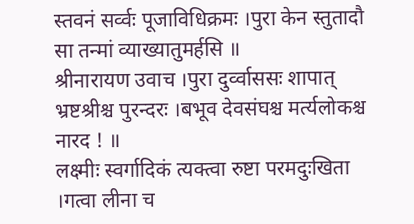स्तवनं सर्व्वः पूजाविधिक्रमः ।पुरा केन स्तुतादौ सा तन्मां व्याख्यातुमर्हसि ॥
श्रीनारायण उवाच ।पुरा दुर्व्वाससः शापात् भ्रष्टश्रीश्च पुरन्दरः ।बभूव देवसंघश्च मर्त्यलोकश्च नारद ! ॥
लक्ष्मीः स्वर्गादिकं त्यक्त्वा रुष्टा परमदुःखिता ।गत्वा लीना च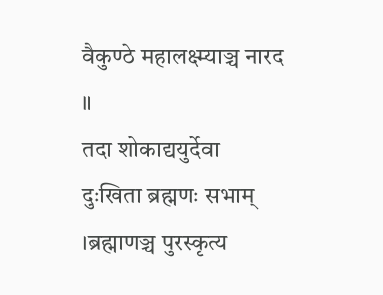वैकुण्ठे महालक्ष्म्याञ्च नारद ॥
तदा शोकाद्ययुर्देवा दुःखिता ब्रह्मणः सभाम् ।ब्रह्माणञ्च पुरस्कृत्य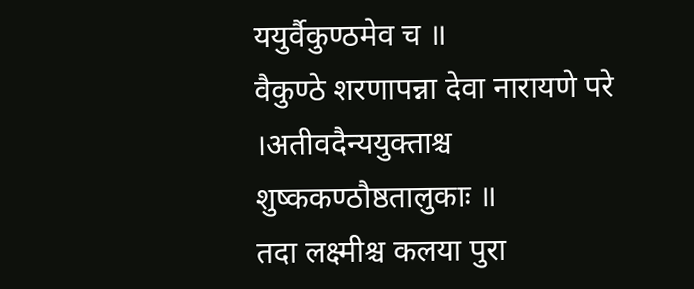ययुर्वैकुण्ठमेव च ॥
वैकुण्ठे शरणापन्ना देवा नारायणे परे ।अतीवदैन्ययुक्ताश्च शुष्ककण्ठौष्ठतालुकाः ॥
तदा लक्ष्मीश्च कलया पुरा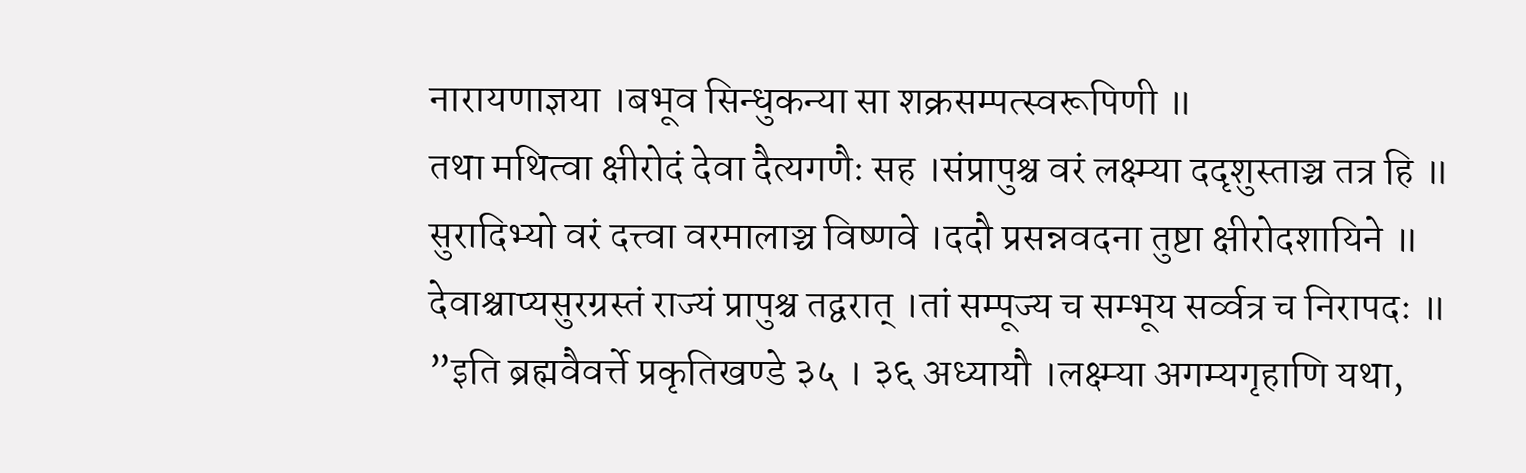नारायणाज्ञया ।बभूव सिन्धुकन्या सा शक्रसम्पत्स्वरूपिणी ॥
तथा मथित्वा क्षीरोदं देवा दैत्यगणैः सह ।संप्रापुश्च वरं लक्ष्म्या ददृशुस्ताञ्च तत्र हि ॥
सुरादिभ्यो वरं दत्त्वा वरमालाञ्च विष्णवे ।ददौ प्रसन्नवदना तुष्टा क्षीरोदशायिने ॥
देवाश्चाप्यसुरग्रस्तं राज्यं प्रापुश्च तद्वरात् ।तां सम्पूज्य च सम्भूय सर्व्वत्र च निरापदः ॥
”इति ब्रह्मवैवर्त्ते प्रकृतिखण्डे ३५ । ३६ अध्यायौ ।लक्ष्म्या अगम्यगृहाणि यथा,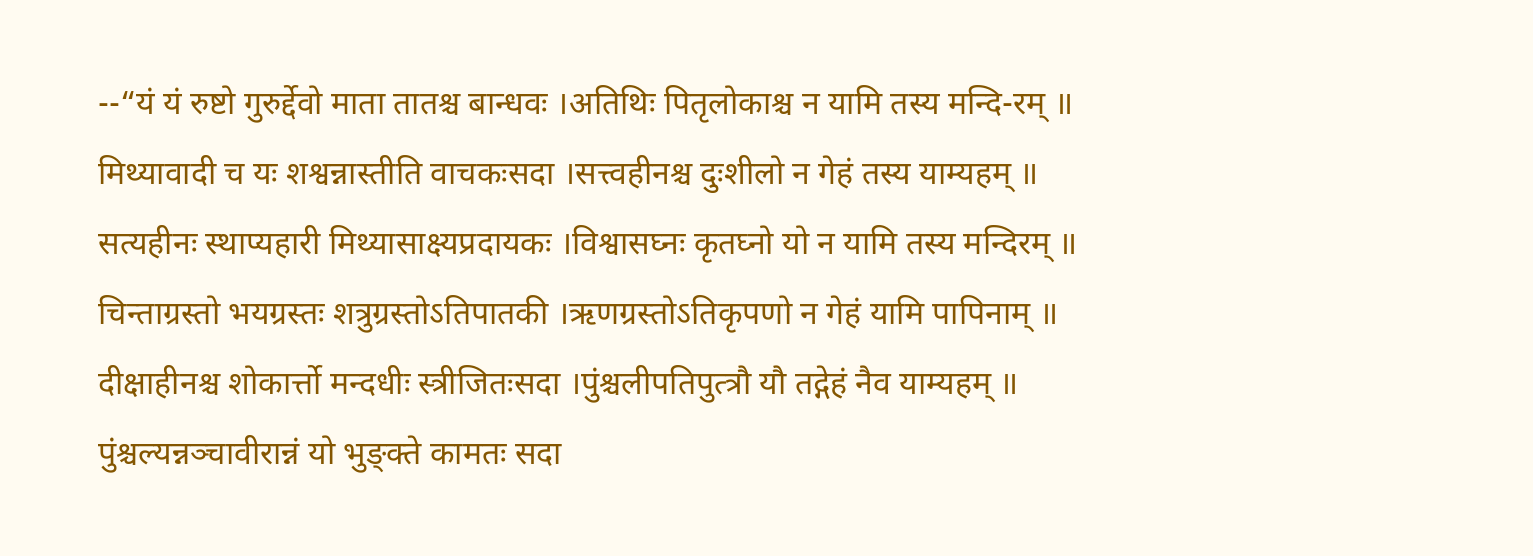--“यं यं रुष्टो गुरुर्द्देवो माता तातश्च बान्धवः ।अतिथिः पितृलोकाश्च न यामि तस्य मन्दि-रम् ॥
मिथ्यावादी च यः शश्वन्नास्तीति वाचकःसदा ।सत्त्वहीनश्च दुःशीलो न गेहं तस्य याम्यहम् ॥
सत्यहीनः स्थाप्यहारी मिथ्यासाक्ष्यप्रदायकः ।विश्वासघ्नः कृतघ्नो यो न यामि तस्य मन्दिरम् ॥
चिन्ताग्रस्तो भयग्रस्तः शत्रुग्रस्तोऽतिपातकी ।ऋणग्रस्तोऽतिकृपणो न गेहं यामि पापिनाम् ॥
दीक्षाहीनश्च शोकार्त्तो मन्दधीः स्त्रीजितःसदा ।पुंश्चलीपतिपुत्त्रौ यौ तद्गेहं नैव याम्यहम् ॥
पुंश्चल्यन्नञ्चावीरान्नं यो भुङ्क्ते कामतः सदा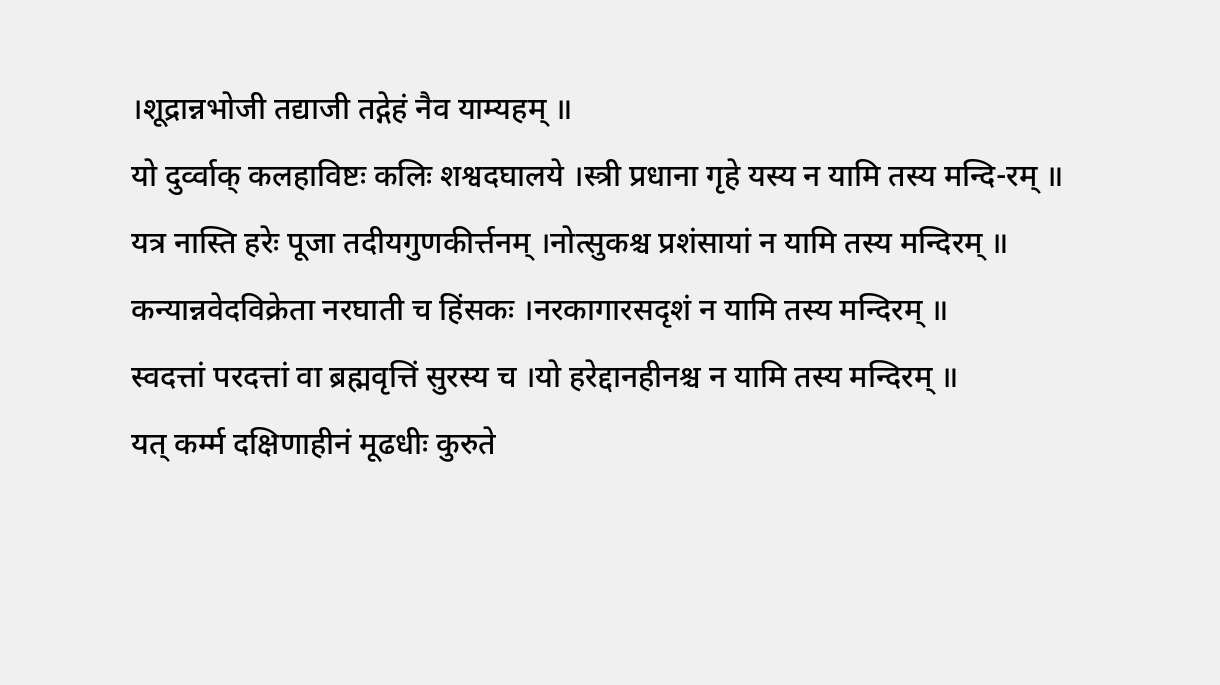।शूद्रान्नभोजी तद्याजी तद्गेहं नैव याम्यहम् ॥
यो दुर्व्वाक् कलहाविष्टः कलिः शश्वदघालये ।स्त्री प्रधाना गृहे यस्य न यामि तस्य मन्दि-रम् ॥
यत्र नास्ति हरेः पूजा तदीयगुणकीर्त्तनम् ।नोत्सुकश्च प्रशंसायां न यामि तस्य मन्दिरम् ॥
कन्यान्नवेदविक्रेता नरघाती च हिंसकः ।नरकागारसदृशं न यामि तस्य मन्दिरम् ॥
स्वदत्तां परदत्तां वा ब्रह्मवृत्तिं सुरस्य च ।यो हरेद्दानहीनश्च न यामि तस्य मन्दिरम् ॥
यत् कर्म्म दक्षिणाहीनं मूढधीः कुरुते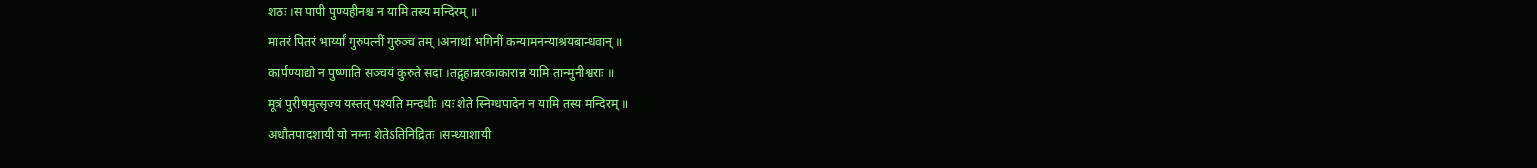शठः ।स पापी पुण्यहीनश्च न यामि तस्य मन्दिरम् ॥
मातरं पितरं भार्य्यां गुरुपत्नीं गुरुञ्च तम् ।अनाथां भगिनीं कन्यामनन्याश्रयबान्धवान् ॥
कार्पण्याद्यो न पुष्णाति सञ्चयं कुरुते सदा ।तद्गृहान्नरकाकारान्न यामि तान्मुनीश्वराः ॥
मूत्रं पुरीषमुत्सृज्य यस्तत् पश्यति मन्दधीः ।यः शेते स्निग्धपादेन न यामि तस्य मन्दिरम् ॥
अधौतपादशायी यो नग्नः शेतेऽतिनिद्रितः ।सन्ध्याशायी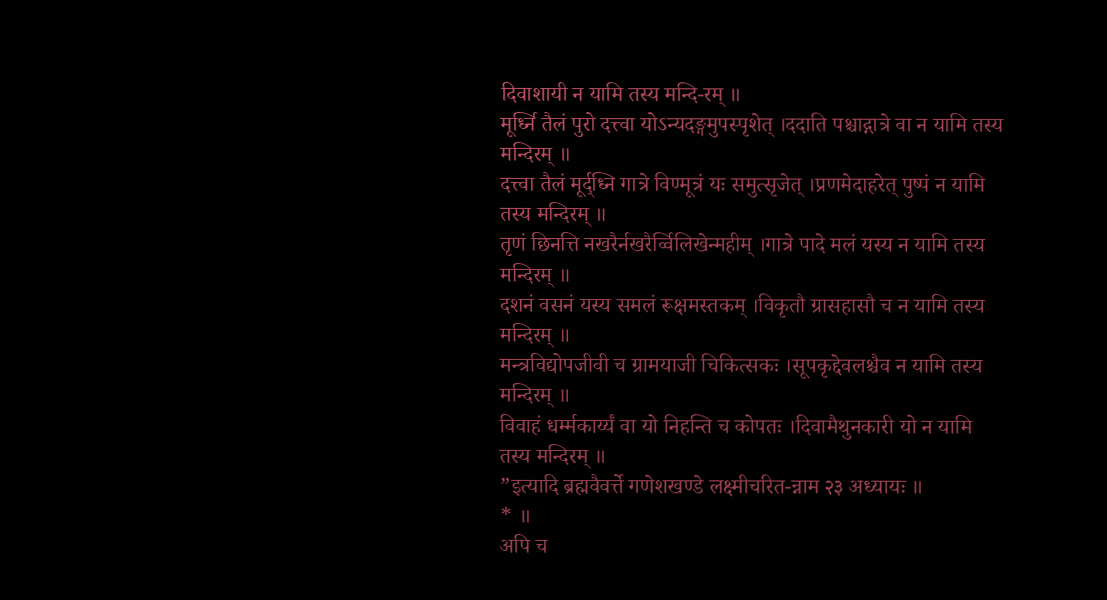दिवाशायी न यामि तस्य मन्दि-रम् ॥
मूर्ध्नि तैलं पुरो दत्त्वा योऽन्यदङ्गमुपस्पृशेत् ।ददाति पश्चाद्गात्रे वा न यामि तस्य मन्दिरम् ॥
दत्त्वा तैलं मूर्द्ध्नि गात्रे विण्मूत्रं यः समुत्सृजेत् ।प्रणमेदाहरेत् पुष्पं न यामि तस्य मन्दिरम् ॥
तृणं छिनत्ति नखरैर्नखरैर्व्विलिखेन्महीम् ।गात्रे पादे मलं यस्य न यामि तस्य मन्दिरम् ॥
दशनं वसनं यस्य समलं रूक्षमस्तकम् ।विकृतौ ग्रासहासौ च न यामि तस्य मन्दिरम् ॥
मन्त्रविद्योपजीवी च ग्रामयाजी चिकित्सकः ।सूपकृद्देवलश्चैव न यामि तस्य मन्दिरम् ॥
विवाहं धर्म्मकार्य्यं वा यो निहन्ति च कोपतः ।दिवामैथुनकारी यो न यामि तस्य मन्दिरम् ॥
”इत्यादि ब्रह्मवैवर्त्ते गणेशखण्डे लक्ष्मीचरित-न्नाम २३ अध्यायः ॥
* ॥
अपि च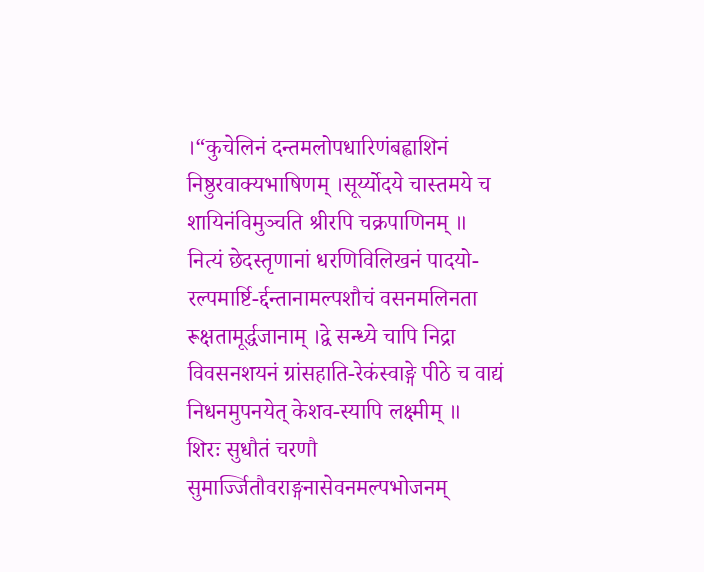।“कुचेलिनं दन्तमलोपधारिणंबह्वाशिनं निष्ठुरवाक्यभाषिणम् ।सूर्य्योदये चास्तमये च शायिनंविमुञ्चति श्रीरपि चक्रपाणिनम् ॥
नित्यं छेदस्तृणानां धरणिविलिखनं पादयो-रल्पमार्ष्टि-र्द्दन्तानामल्पशौचं वसनमलिनता रूक्षतामूर्द्धजानाम् ।द्वे सन्ध्ये चापि निद्रा विवसनशयनं ग्रांसहाति-रेकंस्वाङ्गे पीठे च वाद्यं निधनमुपनयेत् केशव-स्यापि लक्ष्मीम् ॥
शिरः सुधौतं चरणौ सुमार्ज्जितौवराङ्गनासेवनमल्पभोजनम्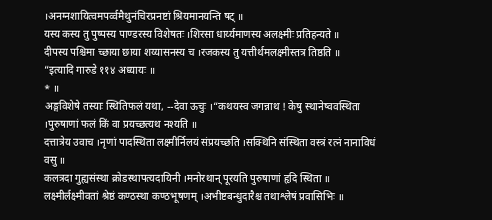।अनग्नशायित्वमपर्व्वमैथुनंचिरप्रनष्टां श्रियमानयन्ति षट् ॥
यस्य कस्य तु पुष्पस्य पाण्डरस्य विशेषतः ।शिरसा धार्य्यमाणस्य अलक्ष्मीः प्रतिहन्यते ॥
दीपस्य पश्चिमा च्छाया छाया शय्यासनस्य च ।रजकस्य तु यत्तीर्थमलक्ष्मीस्तत्र तिष्ठति ॥
”इत्यादि गारुडे ११४ अध्यायः ॥
* ॥
अङ्गविशेषे तस्याः स्थितिफलं यथा, --देवा ऊचुः ।“कथयस्व जगन्नाथ ! केषु स्थानेष्ववस्थिता ।पुरुषाणां फलं किं वा प्रयच्छत्यथ नश्यति ॥
दत्तात्रेय उवाच ।नृणां पादस्थिता लक्ष्मीर्निलयं संप्रयच्छति ।सक्थिनि संस्थिता वस्त्रं रत्नं नानाविधं वसु ॥
कलत्रदा गुह्यसंस्था क्रोडस्थापत्यदायिनी ।मनोरथान् पूरयति पुरुषाणां हृदि स्थिता ॥
लक्ष्मीर्लक्ष्मीवतां श्रेष्ठं कण्ठस्था कण्ठभूषणम् ।अभीष्टबन्धुदारैश्च तथाश्लेषं प्रवासिभिः ॥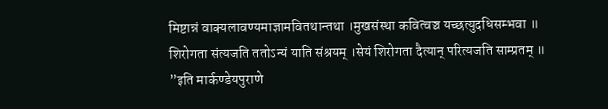मिष्टान्नं वाक्यलावण्यमाज्ञामवितथान्तथा ।मुखसंस्था कवित्वञ्च यच्छत्युदधिसम्भवा ॥
शिरोगता संत्यजति ततोऽन्यं याति संश्रयम् ।सेयं शिरोगता दैत्यान् परित्यजति साम्प्रतम् ॥
”इति मार्कण्डेयपुराणे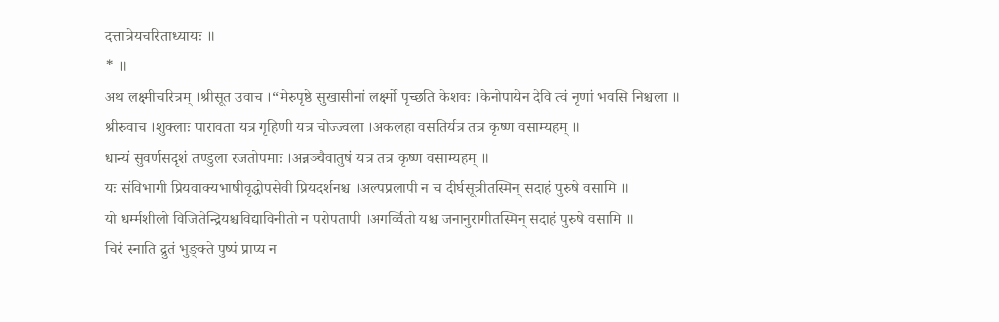दत्तात्रेयचरिताध्यायः ॥
* ॥
अथ लक्ष्मीचरित्रम् ।श्रीसूत उवाच ।“मेरुपृष्ठे सुखासीनां लर्क्ष्मो पृच्छति केशवः ।केनोपायेन देवि त्वं नृणां भवसि निश्चला ॥
श्रीरुवाच ।शुक्लाः पारावता यत्र गृहिणी यत्र चोज्ज्वला ।अकलहा वसतिर्यत्र तत्र कृष्ण वसाम्यहम् ॥
धान्यं सुवर्णसदृशं तण्डुला रजतोपमाः ।अन्नञ्चैवातुषं यत्र तत्र कृष्ण वसाम्यहम् ॥
यः संविभागी प्रियवाक्यभाषीवृद्धोपसेवी प्रियदर्शनश्च ।अल्पप्रलापी न च दीर्घसूत्रीतस्मिन् सदाहं पुरुषे वसामि ॥
यो धर्म्मशीलो विजितेन्द्रियश्चविद्याविनीतो न परोपतापी ।अगर्व्वितो यश्च जनानुरागीतस्मिन् सदाहं पुरुषे वसामि ॥
चिरं स्नाति द्रुतं भुङ्क्ते पुष्पं प्राप्य न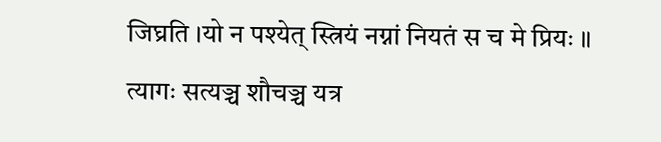जिघ्रति ।यो न पश्येत् स्त्रियं नग्नां नियतं स च मे प्रियः ॥
त्यागः सत्यञ्च शौचञ्च यत्र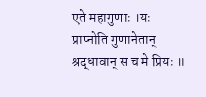एते महागुणाः ।यः प्राप्नोति गुणानेतान् श्रद्धावान् स च मे प्रियः ॥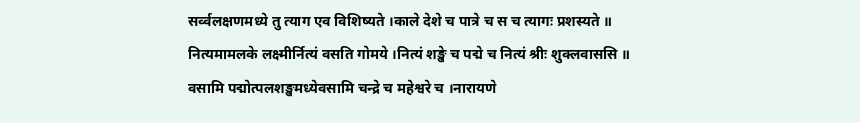सर्व्वलक्षणमध्ये तु त्याग एव विशिष्यते ।काले देशे च पात्रे च स च त्यागः प्रशस्यते ॥
नित्यमामलके लक्ष्मीर्नित्यं वसति गोमये ।नित्यं शङ्खे च पद्मे च नित्यं श्रीः शुक्लवाससि ॥
वसामि पद्मोत्पलशङ्खमध्येवसामि चन्द्रे च महेश्वरे च ।नारायणे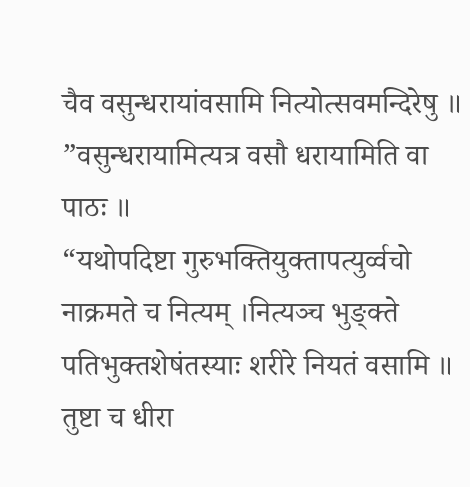चैव वसुन्धरायांवसामि नित्योत्सवमन्दिरेषु ॥
”वसुन्धरायामित्यत्र वसौ धरायामिति वा पाठः ॥
“यथोपदिष्टा गुरुभक्तियुक्तापत्युर्व्वचो नाक्रमते च नित्यम् ।नित्यञ्च भुङ्क्ते पतिभुक्तशेषंतस्याः शरीरे नियतं वसामि ॥
तुष्टा च धीरा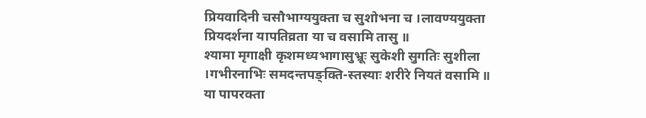प्रियवादिनी चसौभाग्ययुक्ता च सुशोभना च ।लावण्ययुक्ता प्रियदर्शना यापतिव्रता या च वसामि तासु ॥
श्यामा मृगाक्षी कृशमध्यभागासुभ्रूः सुकेशी सुगतिः सुशीला ।गभीरनाभिः समदन्तपङ्क्ति-स्तस्याः शरीरे नियतं वसामि ॥
या पापरक्ता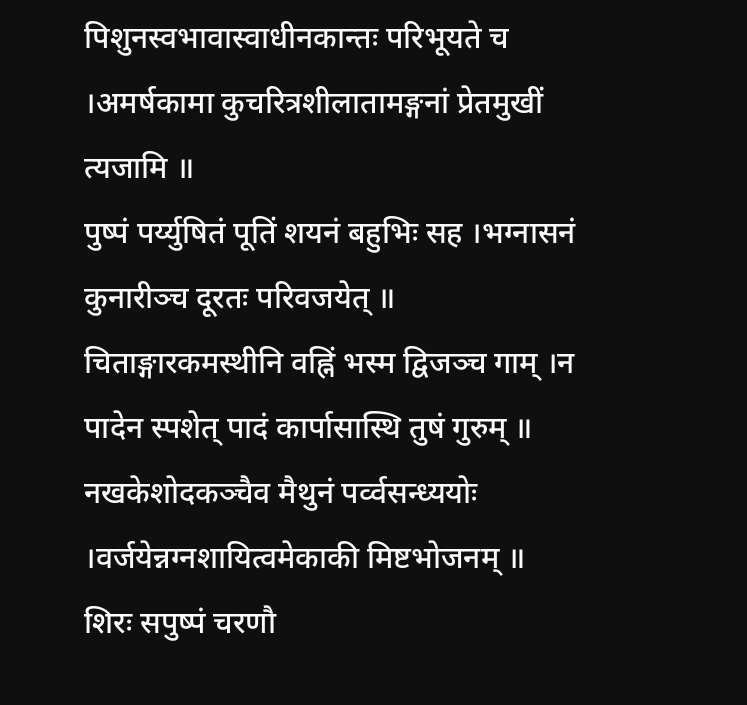पिशुनस्वभावास्वाधीनकान्तः परिभूयते च ।अमर्षकामा कुचरित्रशीलातामङ्गनां प्रेतमुखीं त्यजामि ॥
पुष्पं पर्य्युषितं पूतिं शयनं बहुभिः सह ।भग्नासनं कुनारीञ्च दूरतः परिवजयेत् ॥
चिताङ्गारकमस्थीनि वह्निं भस्म द्विजञ्च गाम् ।न पादेन स्पशेत् पादं कार्पासास्थि तुषं गुरुम् ॥
नखकेशोदकञ्चैव मैथुनं पर्व्वसन्ध्ययोः ।वर्जयेन्नग्नशायित्वमेकाकी मिष्टभोजनम् ॥
शिरः सपुष्पं चरणौ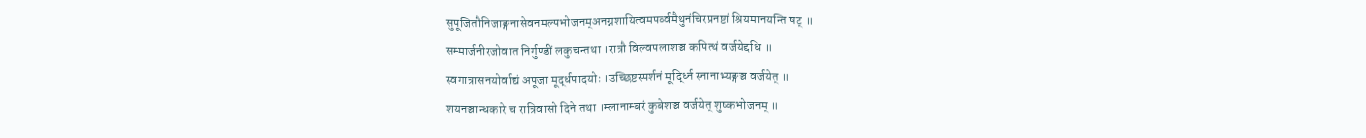सुपूजितौनिजाङ्गनासेवनमल्पभोजनम्अनग्नशायित्वमपर्व्वमैथुनंचिरप्रनष्टां श्रियमानयन्ति षट् ॥
सम्मार्जनीरजोवात निर्गुण्डीं लकुचन्तथा ।रात्रौ विल्वपलाशञ्च कपित्थं वर्जयेद्दधि ॥
स्वगात्रासनयोर्वाद्यं अपूजा मूर्द्धपादयोः ।उच्छिष्टस्पर्शनं मूर्द्ध्नि स्नानाभ्यङ्गञ्च वर्जयेत् ॥
शयनञ्चान्धकारे च रात्रिवासो दिने तथा ।म्लानाम्बरं कुबेशञ्च वर्जयेत् शुष्कभोजनम् ॥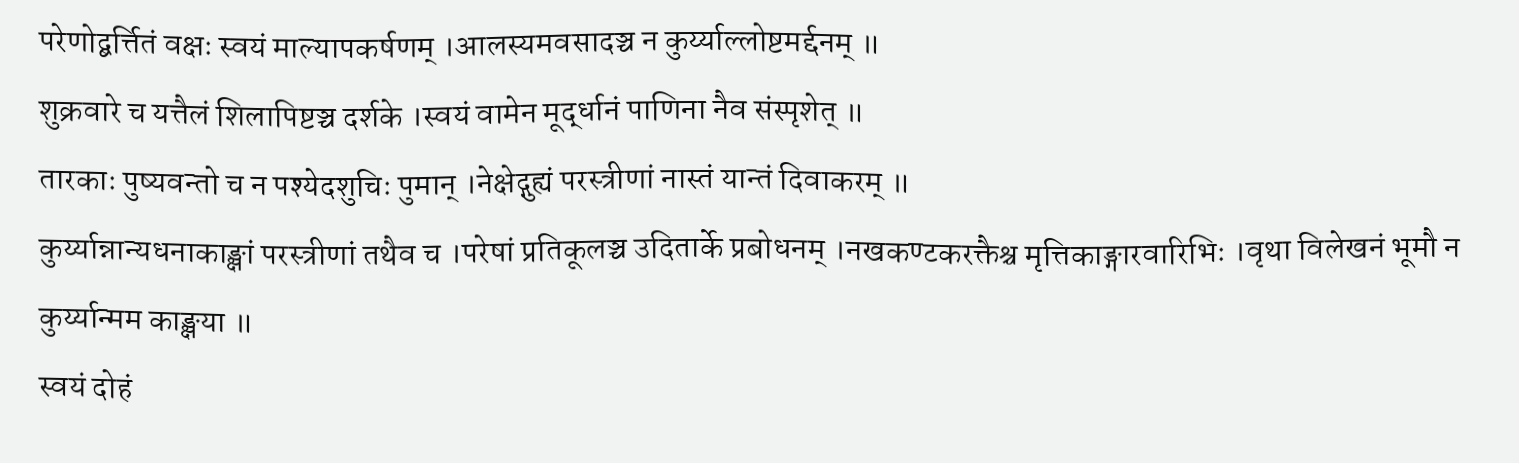परेणोद्बर्त्तितं वक्षः स्वयं माल्यापकर्षणम् ।आलस्यमवसादञ्च न कुर्य्याल्लोष्टमर्द्दनम् ॥
शुक्रवारे च यत्तैलं शिलापिष्टञ्च दर्शके ।स्वयं वामेन मूर्द्धानं पाणिना नैव संस्पृशेत् ॥
तारकाः पुष्यवन्तो च न पश्येदशुचिः पुमान् ।नेक्षेद्गुह्यं परस्त्रीणां नास्तं यान्तं दिवाकरम् ॥
कुर्य्यान्नान्यधनाकाङ्क्षां परस्त्रीणां तथैव च ।परेषां प्रतिकूलञ्च उदितार्के प्रबोधनम् ।नखकण्टकरक्तैश्च मृत्तिकाङ्गारवारिभिः ।वृथा विलेखनं भूमौ न कुर्य्यान्मम काङ्क्षया ॥
स्वयं दोहं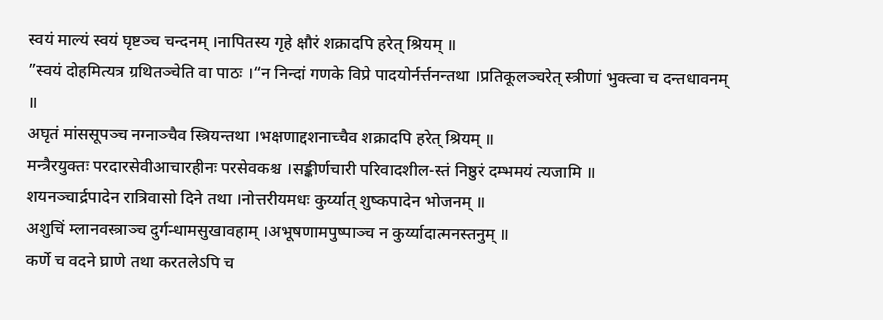स्वयं माल्यं स्वयं घृष्टञ्च चन्दनम् ।नापितस्य गृहे क्षौरं शक्रादपि हरेत् श्रियम् ॥
”स्वयं दोहमित्यत्र ग्रथितञ्चेति वा पाठः ।“न निन्दां गणके विप्रे पादयोर्नर्त्तनन्तथा ।प्रतिकूलञ्चरेत् स्त्रीणां भुक्त्वा च दन्तधावनम् ॥
अघृतं मांससूपञ्च नग्नाञ्चैव स्त्रियन्तथा ।भक्षणाद्दशनाच्चैव शक्रादपि हरेत् श्रियम् ॥
मन्त्रैरयुक्तः परदारसेवीआचारहीनः परसेवकश्च ।सङ्कीर्णचारी परिवादशील-स्तं निष्ठुरं दम्भमयं त्यजामि ॥
शयनञ्चार्द्रपादेन रात्रिवासो दिने तथा ।नोत्तरीयमधः कुर्य्यात् शुष्कपादेन भोजनम् ॥
अशुचिं म्लानवस्त्राञ्च दुर्गन्धामसुखावहाम् ।अभूषणामपुष्पाञ्च न कुर्य्यादात्मनस्तनुम् ॥
कर्णे च वदने घ्राणे तथा करतलेऽपि च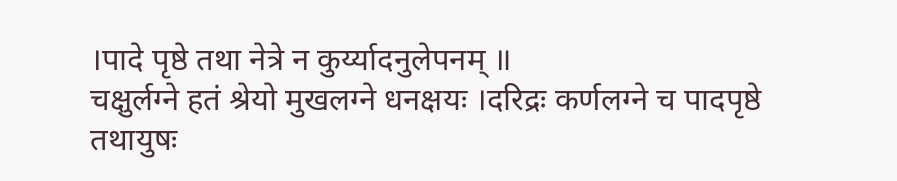।पादे पृष्ठे तथा नेत्रे न कुर्य्यादनुलेपनम् ॥
चक्षुर्लग्ने हतं श्रेयो मुखलग्ने धनक्षयः ।दरिद्रः कर्णलग्ने च पादपृष्ठे तथायुषः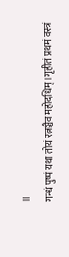॥
गन्धं पुष्पं यथा तोयं रत्नञ्चैव महोदधिम् ।गृहीतं प्रथमं वस्त्रं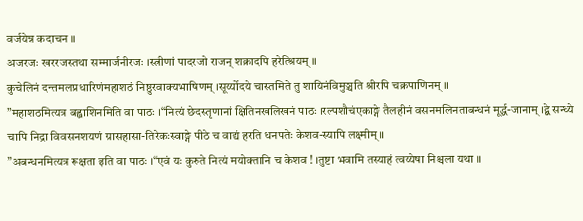वर्जयेन्न कदाचन ॥
अजरजः खररजस्तथा सम्मार्जनीरजः ।स्त्रीणां पादरजो राजन् शक्रादपि हरेत्श्रियम् ॥
कुचेलिनं दन्तमलप्रधारिणंमहाशठं निष्ठुरवाक्यभाषिणम् ।सूर्य्योदये चास्तमिते तु शायिनंविमुञ्चति श्रीरपि चक्रपाणिनम् ॥
”महाशठमित्यत्र बह्वाशिनमिति वा पाठः ।“नित्यं छेदस्तृणानां क्षितिनखलिखनं पाठः ।रल्पशौचंएकाङ्गे तैलहीनं वसनमलिनताबन्धनं मूर्द्ध-जानाम् ।द्बे सन्ध्ये चापि निद्रा विवसनशयणं ग्रासहासा-तिरेकःस्वाङ्गे पीठे च वाद्यं हरति धनपतेः केशव-स्यापि लक्ष्मीम् ॥
”अबन्धनमित्यत्र रूक्षता इति वा पाठः ।“एवं यः कुरुते नित्यं मयोक्तानि च केशव ! ।तुष्टा भवामि तस्याहं त्वय्येषा निश्चला यथा ॥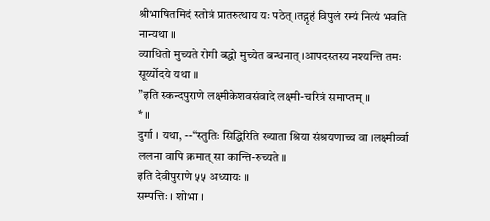श्रीभाषितमिदं स्तोत्रं प्रातरुत्थाय यः पठेत् ।तद्गृहं विपुलं रम्यं नित्यं भवति नान्यथा ॥
व्याधितो मुच्यते रोगी बद्धो मुच्येत बन्धनात् ।आपदस्तस्य नश्यन्ति तमः सूर्य्योदये यथा ॥
”इति स्कन्दपुराणे लक्ष्मीकेशवसंवादे लक्ष्मी-चरित्रं समाप्तम् ॥
* ॥
दुर्गा । यथा, --“स्तुतिः सिद्धिरिति ख्याता श्रिया संश्रयणाच्च वा ।लक्ष्मीर्व्वा ललना वापि क्रमात् सा कान्ति-रुच्यते ॥
इति देवीपुराणे ५५ अध्यायः ॥
सम्पत्तिः । शोभा ।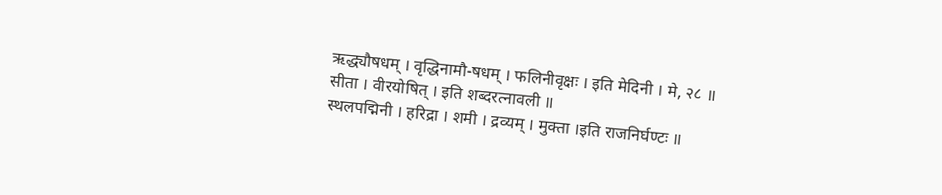ऋद्ध्यौषधम् । वृद्धिनामौ-षधम् । फलिनीवृक्षः । इति मेदिनी । मे, २८ ॥
सीता । वीरयोषित् । इति शब्दरत्नावली ॥
स्थलपद्मिनी । हरिद्रा । शमी । द्रव्यम् । मुक्ता ।इति राजनिर्घण्टः ॥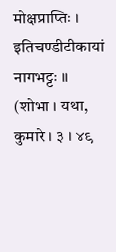मोक्षप्राप्तिः । इतिचण्डीटीकायां नागभट्टः ॥
(शोभा । यथा, कुमारे । ३ । ४९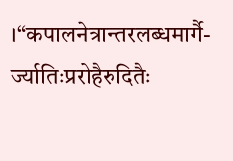।“कपालनेत्रान्तरलब्धमार्गै-र्ज्यातिःप्ररोहैरुदितैः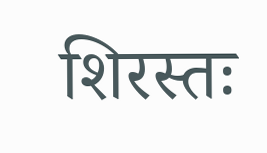शिरस्तः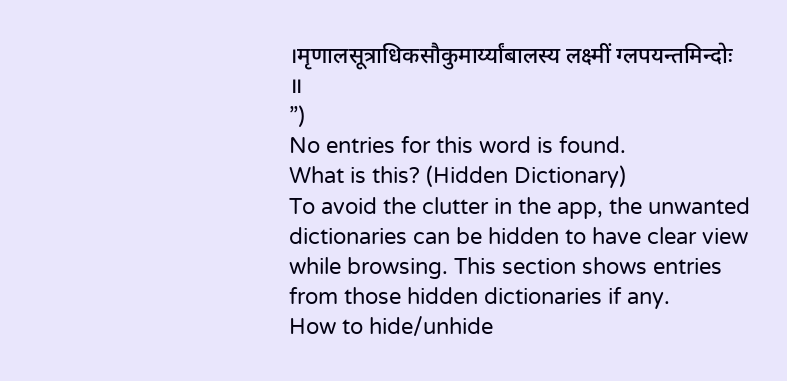।मृणालसूत्राधिकसौकुमार्य्यांबालस्य लक्ष्मीं ग्लपयन्तमिन्दोः ॥
”)
No entries for this word is found.
What is this? (Hidden Dictionary)
To avoid the clutter in the app, the unwanted dictionaries can be hidden to have clear view while browsing. This section shows entries from those hidden dictionaries if any.
How to hide/unhide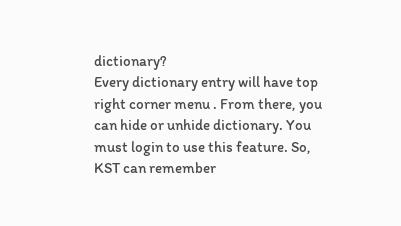dictionary?
Every dictionary entry will have top right corner menu . From there, you can hide or unhide dictionary. You must login to use this feature. So, KST can remember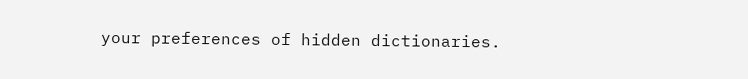your preferences of hidden dictionaries.